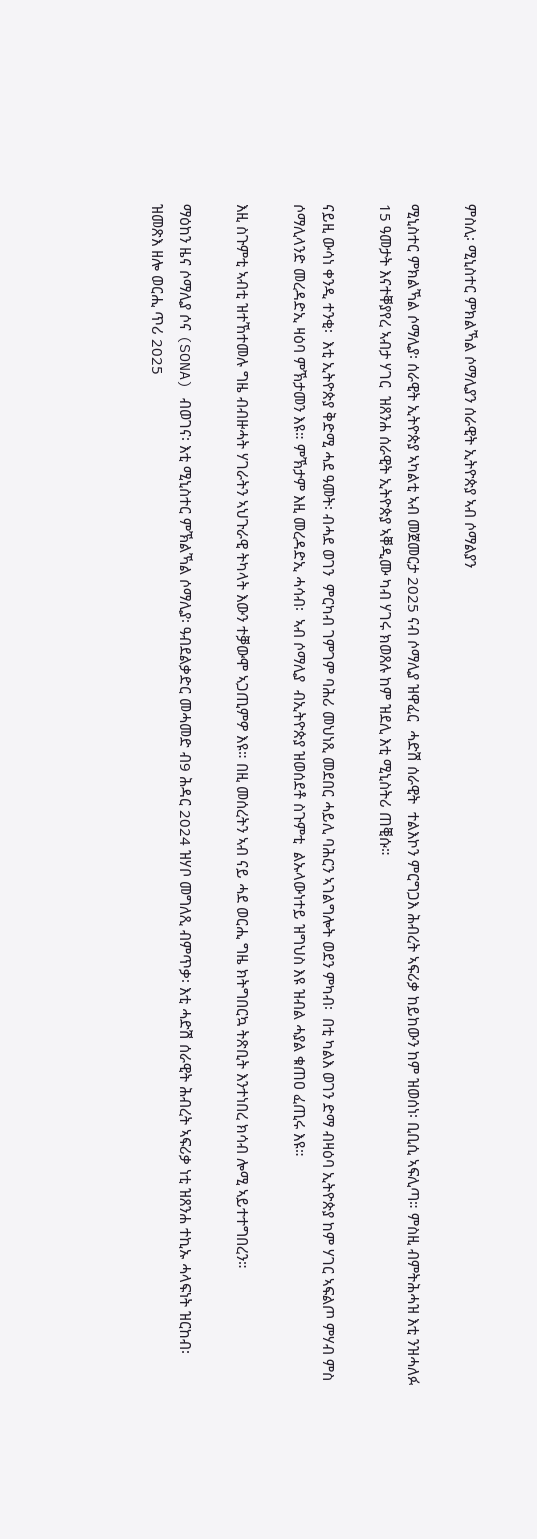ምስሊ፡ ሚኒስተር ምክልኻል ሶማሊያን ሰራዊት ኢትዮጵያ ኣብ ሶማልያን

ሚኒስተር ምክልኻል ሶማሊያ፡ ሰራዊት ኢትዮጵያ ኣካልቲ ኣብ መጀመርታ 2025 ናብ ሶማሊያ ዝዋፈር  ሓድሽ ሰራዊት  ተልእኮን ምርግጋእ ሕብረት ኣፍሪቃ ከይከውን ከም ዝወሰነ፡ ቢቢሲ ኣፍሊጣ። ምስዚ ብምትሕሓዝ እቲ ንዝሓለፉ 15 ዓመታት እናተቐያየረ ኣብታ ሃገር  ዝጸንሐ ሰራዊት ኢትዮጵያ ኣቐዲሙ ካብ ሃገሩ ክወጸሉ ከም ዝደሊ እቲ ሚኒስትሪ ጠቒሱ።

ናይዚ ውሳነ ቀንዲ ተንቂ፡  እቲ ኢትዮጵያ ቅድሚ ሓደ ዓመት፡ ብሓደ ወገን  ምርካብ ገምገም ባሕሪ መህነጺ መደበር ሓይሊ ባሕርን ኣገልግሎት ወደን ምካብ፡  በቲ ካልእ ወገን ድማ ብዛዕባ ኢትዮጵያ ከም ሃገር ኣፍልጦ ምሃብ ምስ ሶማሊላንድ መረዳድኢ ዛዕባ ምኽታመን እዩ። ምኽታም እዚ መረዳድኢ ሓሳብ፡  ኣብ ሶማሊያ  ብኢትዮጵያ ዝወሰደቶ ስጉምቲ  ልኡላውነተይ ዝግህስ እዩ ዝብል ሓያል ቁጠዐ ፈጢሩ እዩ።

እዚ ስጉምቲ ኣብቲ ዝተኸተመሉ ግዜ ብብዙሓት ሃገራትን ኣህጉራዊ ትካላት እውን ተቓውሞ ኣጋጢምዎ እዩ። በዚ መሰረትን ኣብ ናይ ሓደ ወርሒ ግዜ ክትግበርኳ ትጽቢት እንተነበረ ክሳብ ሎሚ ኣይተተግበረን።

ማዕከን ዜና ሶማሊያ ሶና (SONA) ብወገና፡ እቲ ሚኒስተር ምኽልኻል ሶማሊያ፡ ዓብደልቃድር መሓመድ ብ9 ሕዳር 2024 ዝሃቦ መግለጺ ብምጥቃ፡ እቲ ሓድሽ ሰራዊት ሕብረት ኣፍሪቃ ነቲ ዝጸንሐ ተኪኡ ሓላፍነት ዝርከብ፡ ዝመጽእ ዘሎ ወርሒ ጥሪ 2025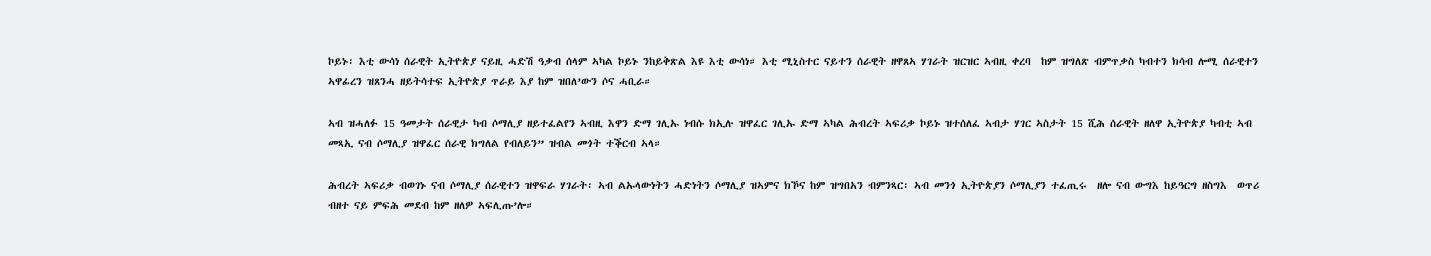ኮይኑ፡ እቲ ውሳነ ሰራዊት ኢትዮጵያ ናይዚ ሓድሽ ዓቃብ ሰላም ኣካል ኮይኑ ንከይቅጽል እዩ እቲ ውሳነ። እቲ ሚኒስተር ናይተን ሰራዊት ዘዋጸኣ ሃገራት ዝርዝር ኣብዚ ቀረባ  ከም ዝግለጽ ብምጥቃስ ካብተን ክሳብ ሎሚ ሰራዊተን ኣዋፊረን ዝጸንሓ ዘይትሳተፍ ኢትዮጵያ ጥራይ እያ ከም ዝበለ’ውን ሶና ሓቢራ።

ኣብ ዝሓለፉ 15 ዓመታት ሰራዊታ ካብ ሶማሊያ ዘይተፈልየን ኣብዚ እዋን ድማ ገሊኡ ነብሱ ክኢሉ ዝዋፈር ገሊኡ ድማ ኣካል ሕብረት ኣፍሪቃ ኮይኑ ዝተሰለፈ ኣብታ ሃገር ኣስታት 15 ሺሕ ሰራዊት ዘለዋ ኢትዮጵያ ካብቲ ኣብ መጻኢ ናብ ሶማሊያ ዝዋፈር ሰራዊ ክግለል የብለይን” ዝብል መጎት ተቕርብ ኣላ።

ሕብረት ኣፍሪቃ ብወገኑ ናብ ሶማሊያ ሰራዊተን ዝዋፍራ ሃገራት፡ ኣብ ልኡላውነትን ሓድነትን ሶማሊያ ዝኣምና ክኾና ከም ዝግበአን ብምንጻር፡ ኣብ መንጎ ኢትዮጵያን ሶማሊያን ተፈጢሩ  ዘሎ ናብ ውግእ ከይዓርግ ዘስግእ  ወጥሪ ብዘተ ናይ ምፍሕ መደብ ከም ዘለዎ ኣፍሊጡ’ሎ።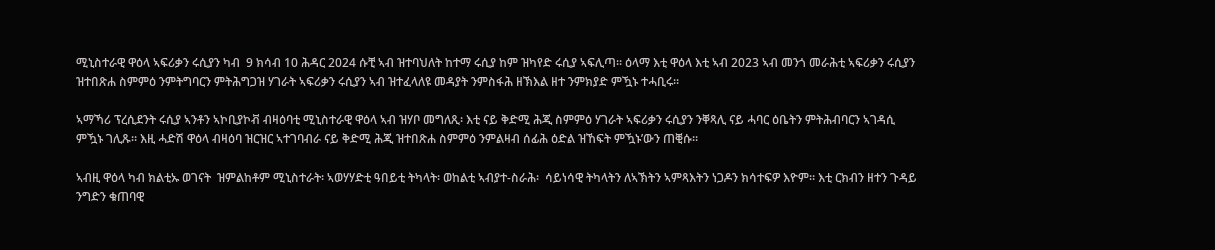ሚኒስተራዊ ዋዕላ ኣፍሪቃን ሩሲያን ካብ  9 ክሳብ 10 ሕዳር 2024 ሱቺ ኣብ ዝተባህለት ከተማ ሩሲያ ከም ዝካየድ ሩሲያ ኣፍሊጣ። ዕላማ እቲ ዋዕላ እቲ ኣብ 2023 ኣብ መንጎ መራሕቲ ኣፍሪቃን ሩሲያን ዝተበጽሐ ስምምዕ ንምትግባርን ምትሕግጋዝ ሃገራት ኣፍሪቃን ሩሲያን ኣብ ዝተፈላለዩ መዳያት ንምስፋሕ ዘኽእል ዘተ ንምክያድ ምዃኑ ተሓቢሩ።

ኣማኻሪ ፕረሲደንት ሩሲያ ኣንቶን ኣኮቢያኮቭ ብዛዕባቲ ሚኒስተራዊ ዋዕላ ኣብ ዝሃቦ መግለጺ፡ እቲ ናይ ቅድሚ ሕጂ ስምምዕ ሃገራት ኣፍሪቃን ሩሲያን ንቐጻሊ ናይ ሓባር ዕቤትን ምትሕብባርን ኣገዳሲ ምዃኑ ገሊጹ። እዚ ሓድሽ ዋዕላ ብዛዕባ ዝርዝር ኣተገባብራ ናይ ቅድሚ ሕጂ ዝተበጽሐ ስምምዕ ንምልዛብ ሰፊሕ ዕድል ዝኸፍት ምዃኑ’ውን ጠቒሱ።

ኣብዚ ዋዕላ ካብ ክልቲኡ ወገናት  ዝምልከቶም ሚኒስተራት፡ ኣወሃሃድቲ ዓበይቲ ትካላት፡ ወከልቲ ኣብያተ-ስራሕ፡  ሳይነሳዊ ትካላትን ለኣኽትን ኣምጻእትን ነጋዶን ክሳተፍዎ እዮም። እቲ ርክብን ዘተን ጉዳይ ንግድን ቁጠባዊ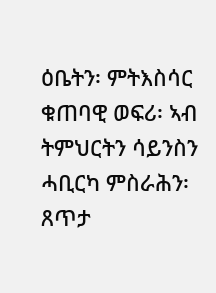ዕቤትን፡ ምትእስሳር ቁጠባዊ ወፍሪ፡ ኣብ ትምህርትን ሳይንስን ሓቢርካ ምስራሕን፡ ጸጥታ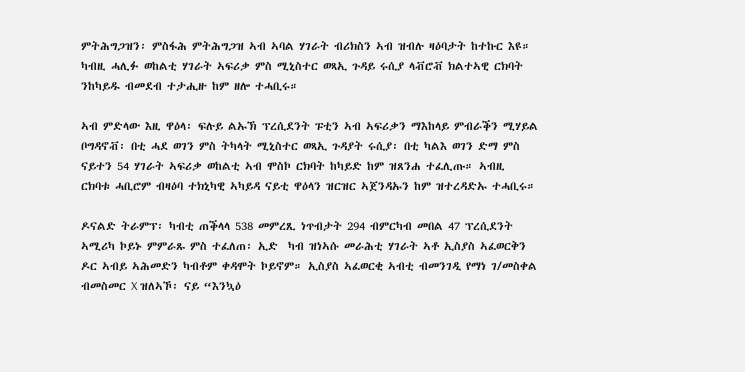ምትሕግጋዝን፡ ምስፋሕ ምትሕግጋዝ ኣብ ኣባል ሃገራት ብሪክስን ኣብ ዝብሉ ዛዕባታት ከተኩር እዩ። ካብዚ ሓሊፉ ወከልቲ ሃገራት ኣፍሪቃ ምስ ሚኒስተር ወጻኢ ጉዳይ ሩሲያ ላቭሮቭ ክልተኣዊ ርክባት ንከካይዱ ብመደብ ተታሒዙ ከም ዘሎ ተሓቢሩ።

ኣብ ምድላው እዚ ዋዕላ፡ ፍሉይ ልኡኽ ፕረሲደንት ፑቲን ኣብ ኣፍሪቃን ማእከላይ ምብራቕን ሚሃይል ቦግዳኖቭ፡ በቲ ሓደ ወገን ምስ ትካላት ሚኒስተር ወጻኢ ጉዳያት ሩሲያ፡ በቲ ካልእ ወገን ድማ ምስ ናይተን 54 ሃገራት ኣፍሪቃ ወከልቲ ኣብ ሞስኮ ርክባት ከካይድ ከም ዝጸንሐ ተፈሊጡ። ኣብዚ ርክባቱ ሓቢሮም ብዛዕባ ተክኒካዊ ኣካይዳ ናይቲ ዋዕላን ዝርዝር ኣጀንዳኡን ከም ዝተረዳድኡ ተሓቢሩ።

ዶናልድ ትራምፕ፡ ካብቲ ጠቕላላ 538 መምረጺ ነጥብታት 294 ብምርካብ መበል 47 ፕረሲደንት ኣሚሪካ ኮይኑ ምምራጹ ምስ ተፈለጠ፡ ኢድ  ካብ ዝነኣሱ መራሕቲ ሃገራት ኣቶ ኢስያስ ኣፈወርቅን ዶር ኣብይ ኣሕመድን ካብቶም ቀዳሞት ኮይኖም። ኢስያስ ኣፈወርቂ ኣብቲ ብመንገዲ የማነ ገ/መስቀል ብመስመር X ዝለኣኾ፡ ናይ “እንኳዕ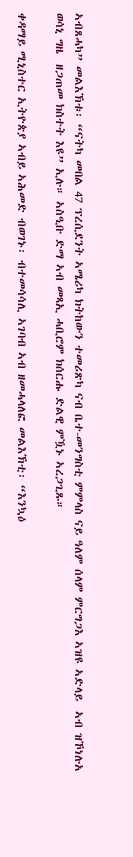ኣብጸሓካ” መልእኽቱ፡ “ናትካ መበል 47 ፕረሲደንት ኣሜሪካ ክትከውን ተመሪጽካ ናብ ቤተ-መንግስቲ ምምላስ ናይ ዓለም ሰላም ምርግጋእ ኣዝዩ ኣድላይ  ኣብ ዝኾነሉአ ወሳኒ ግዜ  ዘጋጠመ ክስተት እዩ” ኢሉ። ኣስዒቡ ድማ ኣብ መጻኢ ሓቢሮም ክሰርሑ ድልዊ ምዃኑ ኣረጋጊጹ።

ቀዳማይ ሚኒስተር ኢትዮጵያ ኣብይ ኣሕመድ ብወገኑ፡ ብተመሳሳሊ ኣገባብ ኣብ ዘመሓላለፎ መልእኽቲ፡ “እንኳዕ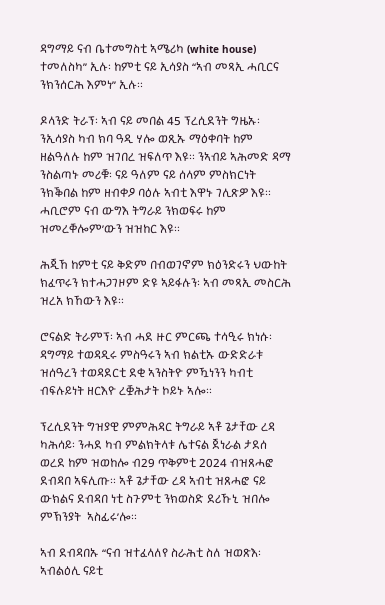ዳግማይ ናብ ቤተመግስቲ ኣሜሪካ (white house) ተመለስካ” ኢሉ፡ ከምቲ ናይ ኢሳያስ “ኣብ መጻኢ ሓቢርና  ንክንሰርሕ እምነ” ኢሉ።

ዶላንድ ትራፕ፡ ኣብ ናይ መበል 45 ፕረሲደንት ግዜኡ፡ ንኢሳያስ ካብ ክባ ዓዲ ሃሎ ወጺኡ ማዕቀባት ከም ዘልዓለሉ ከም ዝገበረ ዝፍለጥ እዩ። ንኣብይ ኣሕመድ ዳማ ንስልጣኑ መሪቑ፡ ናይ ዓለም ናይ ሰላም ምስክርነት ንክቕበል ከም ዘብቀዖ ባዕሉ ኣብቲ እዋኑ ገሊጽዎ እዩ። ሓቢሮም ናብ ውግእ ትግራይ ንክወፍሩ ከም ዝመረቐሎም’ውን ዝዝከር እዩ።

ሕጂኸ ከምቲ ናይ ቅድም በብወገኖም ክዕንድሩን ህውከት ክፈጥሩን ክተሓጋገዞም ድዩ ኣይፋሉን፡ ኣብ መጻኢ መስርሕ ዝረአ ክኸውን እዩ።

ሮናልድ ትራምፕ፡ ኣብ ሓደ ዙር ምርጫ ተሳዒሩ ክነሱ፡ ዳግማይ ተወዳዲሩ ምስዓሩን ኣብ ክልቲኡ ውድድራቱ ዝሰዓረን ተወዳደርቲ ደቂ ኣንስትዮ ምዃነንን ካብቲ ብፍሉይነት ዘርእዮ ረቛሕታት ኮይኑ ኣሎ።

ፕረሲደንት ግዝያዊ ምምሕዳር ትግራይ ኣቶ ጌታቸው ረዳ ካሕሳይ፡ ንሓደ ካብ ምልክትላቱ ሌተናል ጀነራል ታደሰ ወረደ ከም ዝወከሎ ብ29 ጥቅምቲ 2024 ብዝጸሓፎ ደብዳበ ኣፍሊጡ። ኣቶ ጌታቸው ረዳ ኣብቲ ዝጸሓፎ ናይ ውክልና ደብዳበ ነቲ ስጉምቲ ንክወስድ ደሪኹኒ ዝበሎ ምኽንያት  ኣስፊሩ’ሎ።

ኣብ ደብዳበኡ “ናብ ዝተፈላለየ ስራሕቲ ስለ ዝወጽእ፡ ኣብልዕሊ ናይቲ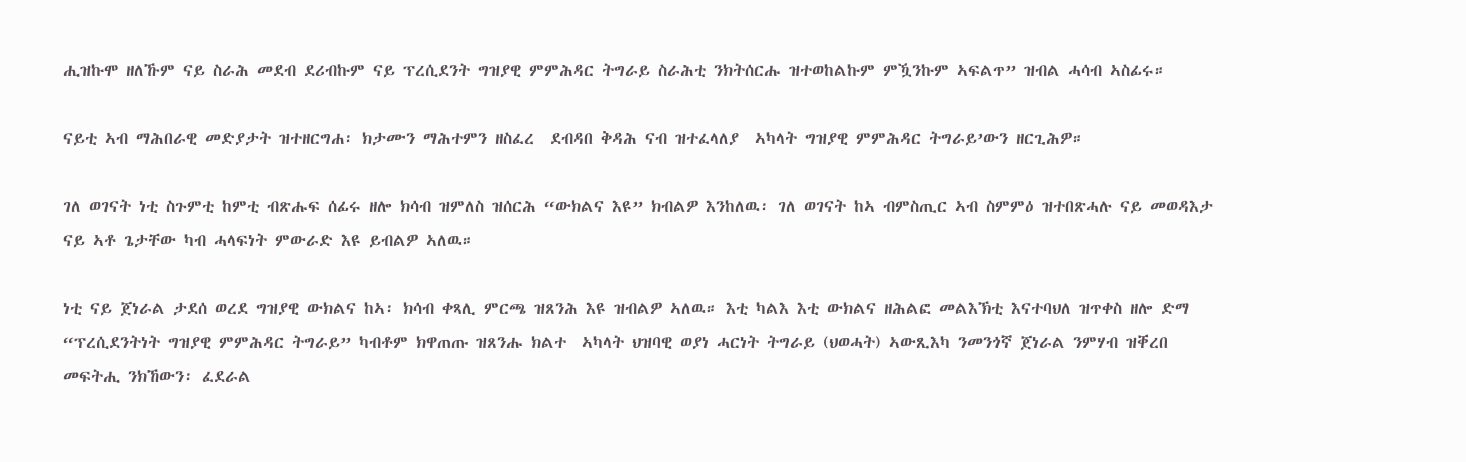ሒዝኩሞ ዘለኹም ናይ ስራሕ መደብ ደሪብኩም ናይ ፕረሲደንት ግዝያዊ ምምሕዳር ትግራይ ስራሕቲ ንክትሰርሑ ዝተወከልኩም ምዃንኩም ኣፍልጥ” ዝብል ሓሳብ ኣስፊሩ።

ናይቲ ኣብ ማሕበራዊ መድያታት ዝተዘርግሐ፡ ክታሙን ማሕተምን ዘስፈረ  ደብዳበ ቅዳሕ ናብ ዝተፈላለያ  ኣካላት ግዝያዊ ምምሕዳር ትግራይ’ውን ዘርጊሕዎ።

ገለ ወገናት ነቲ ስጉምቲ ከምቲ ብጽሑፍ ሰፊሩ ዘሎ ክሳብ ዝምለስ ዝሰርሕ “ውክልና እዩ” ክብልዎ እንከለዉ፡ ገለ ወገናት ከኣ ብምስጢር ኣብ ስምምዕ ዝተበጽሓሉ ናይ መወዳእታ ናይ ኣቶ ጌታቸው ካብ ሓላፍነት ምውራድ እዩ ይብልዎ ኣለዉ።

ነቲ ናይ ጀነራል ታደሰ ወረደ ግዝያዊ ውክልና ከኣ፡ ክሳብ ቀጻሊ ምርጫ ዝጸንሕ እዩ ዝብልዎ ኣለዉ። እቲ ካልእ እቲ ውክልና ዘሕልፎ መልእኽቲ እናተባህለ ዝጥቀስ ዘሎ ድማ “ፕረሲደንትነት ግዝያዊ ምምሕዳር ትግራይ” ካብቶም ክዋጠጡ ዝጸንሑ ክልተ  ኣካላት ህዝባዊ ወያነ ሓርነት ትግራይ (ህወሓት) ኣውጺእካ ንመንጎኛ ጀነራል ንምሃብ ዝቐረበ መፍትሒ ንክኸውን፡ ፈደራል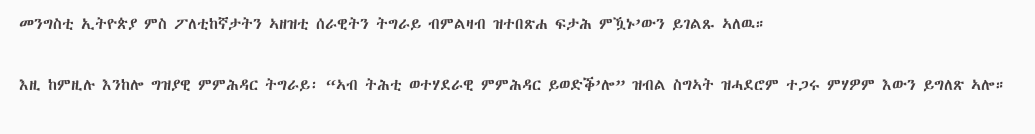መንግስቲ ኢትዮጵያ ምስ ፖለቲከኛታትን ኣዘዝቲ ሰራዊትን ትግራይ ብምልዛብ ዝተበጽሐ ፍታሕ ምዃኑ’ውን ይገልጹ ኣለዉ።

እዚ ከምዚሉ እንከሎ ግዝያዊ ምምሕዳር ትግራይ፡ “ኣብ ትሕቲ ወተሃደራዊ ምምሕዳር ይወድቕ’ሎ” ዝብል ስግኣት ዝሓደሮም ተጋሩ ምሃዎም እውን ይግለጽ ኣሎ።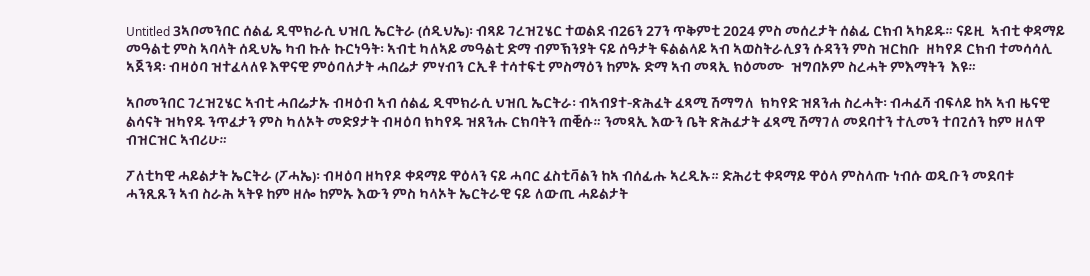Untitled 3ኣቦመንበር ሰልፊ ዲሞክራሲ ህዝቢ ኤርትራ (ሰዲህኤ)፡ ብጻይ ገረዝጊሄር ተወልደ ብ26ን 27ን ጥቅምቲ 2024 ምስ መሰረታት ሰልፊ ርክብ ኣካይዱ። ናይዚ  ኣብቲ ቀዳማይ መዓልቲ ምስ ኣባላት ሰዲህኤ ካብ ኩሉ ኩርነዓት፡ ኣብቲ ካለኣይ መዓልቲ ድማ ብምኽንያት ናይ ሰዓታት ፍልልላይ ኣብ ኣወስትራሊያን ሱዳንን ምስ ዝርከቡ  ዘካየዶ ርክብ ተመሳሳሊ ኣጀንዳ፡ ብዛዕባ ዝተፈላለዩ እዋናዊ ምዕባለታት ሓበሬታ ምሃብን ርኢቶ ተሳተፍቲ ምስማዕን ከምኡ ድማ ኣብ መጻኢ ክዕመሙ  ዝግበኦም ስረሓት ምእማትን  እዩ።

ኣቦመንበር ገረዝጊሄር ኣብቲ ሓበሬታኡ ብዛዕብ ኣብ ሰልፊ ዲሞክራሲ ህዝቢ ኤርትራ፡ ብኣብያተ-ጽሕፈት ፈጻሚ ሽማግለ  ክካየድ ዝጸንሐ ስረሓት፡ ብሓፈሻ ብፍላይ ከኣ ኣብ ዜናዊ ልሳናት ዝካየዱ ንጥፈታን ምስ ካለኦት መድያታት ብዛዕባ ክካየዱ ዝጸንሑ ርክባትን ጠቒሱ። ንመጻኢ እውን ቤት ጽሕፈታት ፈጻሚ ሽማገለ መደባተን ተሊመን ተበጊሰን ከም ዘለዋ ብዝርዝር ኣብሪሁ።

ፖለቲካዊ ሓይልታት ኤርትራ (ፖሓኤ)፡ ብዛዕባ ዘካየዶ ቀዳማይ ዋዕላን ናይ ሓባር ፈስቲቫልን ከኣ ብሰፊሑ ኣረዲኡ። ድሕሪቲ ቀዳማይ ዋዕላ ምስላጡ ነብሱ ወዲቡን መደባቱ ሓንጺጹን ኣብ ስራሕ ኣትዩ ከም ዘሎ ከምኡ እውን ምስ ካላኦት ኤርትራዊ ናይ ለውጢ ሓይልታት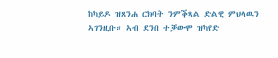ከካይዶ ዝጸንሐ ርክባት ንምቕጻል ድልዊ ምህላዉን ኣገንዚቡ። ኣብ ደንበ ተቓውሞ ዝካየድ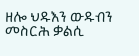ዘሎ ህዱእን ውዱብን መስርሕ ቃልሲ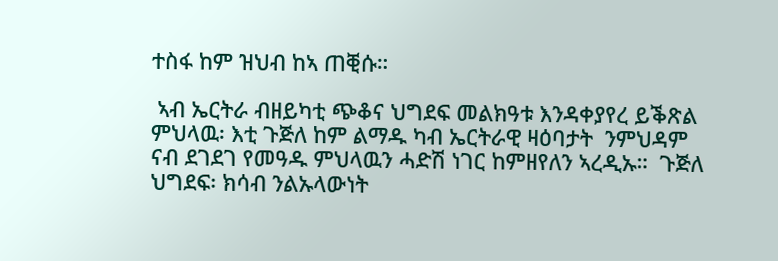ተስፋ ከም ዝህብ ከኣ ጠቒሱ።

 ኣብ ኤርትራ ብዘይካቲ ጭቆና ህግደፍ መልክዓቱ እንዳቀያየረ ይቕጽል ምህላዉ፡ እቲ ጉጅለ ከም ልማዱ ካብ ኤርትራዊ ዛዕባታት  ንምህዳም ናብ ደገደገ የመዓዱ ምህላዉን ሓድሽ ነገር ከምዘየለን ኣረዲኡ።  ጉጅለ ህግደፍ፡ ክሳብ ንልኡላውነት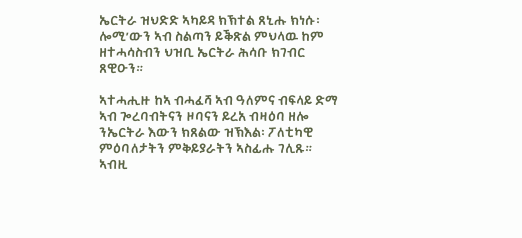ኤርትራ ዝህድድ ኣካይዳ ክኽተል ጸኒሑ ክነሱ፡ ሎሚ’ውን ኣብ ስልጣን ይቕጽል ምህላዉ ከም ዘተሓሳስብን ህዝቢ ኤርትራ ሕሳቡ ክገብር ጸዊዑን።

ኣተሓሒዙ ከኣ ብሓፈሻ ኣብ ዓለምና ብፍላይ ድማ ኣብ ጐረባብትናን ዞባናን ይረአ ብዛዕባ ዘሎ ንኤርትራ እውን ክጸልው ዝኽእል፡ ፖለቲካዊ ምዕባለታትን ምቅይያራትን ኣስፊሑ ገሊጹ። ኣብዚ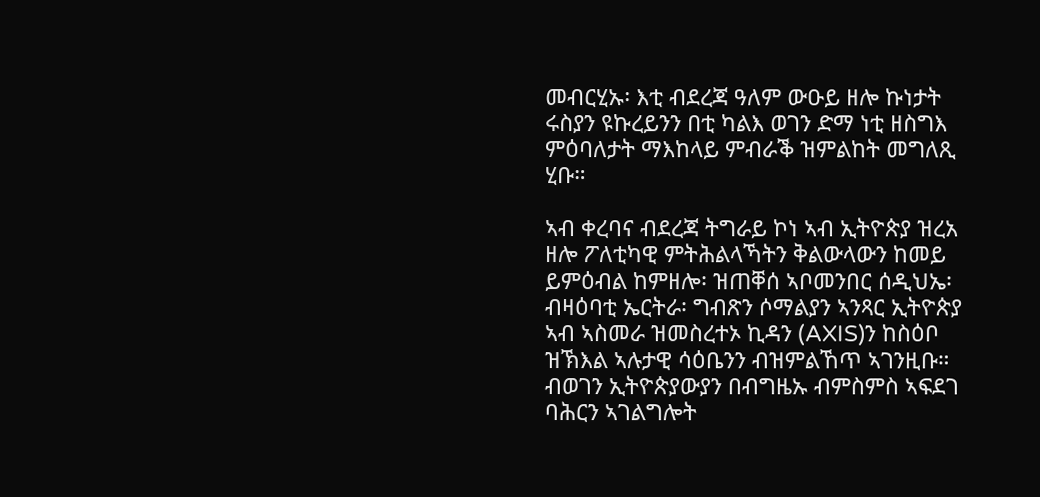መብርሂኡ፡ እቲ ብደረጃ ዓለም ውዑይ ዘሎ ኩነታት ሩስያን ዩኩረይንን በቲ ካልእ ወገን ድማ ነቲ ዘስግእ ምዕባለታት ማእከላይ ምብራቕ ዝምልከት መግለጺ ሂቡ።

ኣብ ቀረባና ብደረጃ ትግራይ ኮነ ኣብ ኢትዮጵያ ዝረአ ዘሎ ፖለቲካዊ ምትሕልላኻትን ቅልውላውን ከመይ ይምዕብል ከምዘሎ፡ ዝጠቐሰ ኣቦመንበር ሰዲህኤ፡ ብዛዕባቲ ኤርትራ፡ ግብጽን ሶማልያን ኣንጻር ኢትዮጵያ ኣብ ኣስመራ ዝመስረተኦ ኪዳን (AXIS)ን ከስዕቦ ዝኽእል ኣሉታዊ ሳዕቤንን ብዝምልኸጥ ኣገንዚቡ። ብወገን ኢትዮጵያውያን በብግዜኡ ብምስምስ ኣፍደገ ባሕርን ኣገልግሎት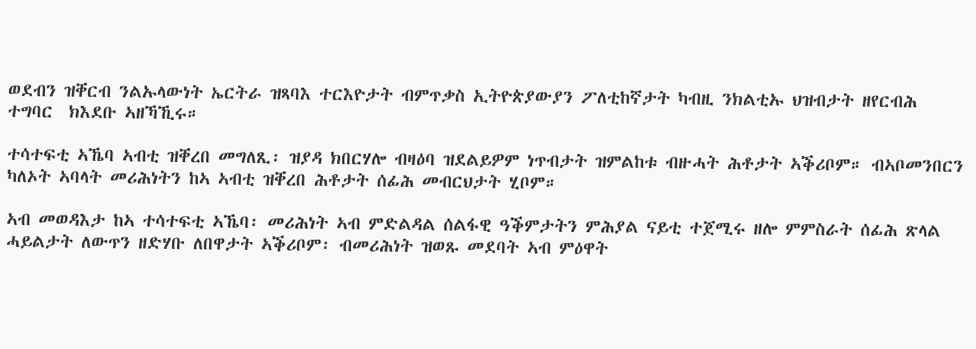ወደብን ዝቐርብ ንልኡላውነት ኤርትራ ዝጻባእ ተርእዮታት ብምጥቃስ ኢትዮጵያውያን ፖለቲከኛታት ካብዚ ንክልቲኡ ህዝብታት ዘየርብሕ ተግባር  ክእደቡ ኣዘኻኺሩ።

ተሳተፍቲ ኣኼባ ኣብቲ ዝቐረበ መግለጺ፡ ዝያዳ ክበርሃሎ ብዛዕባ ዝደልይዎም ነጥብታት ዝምልከቱ ብዙሓት ሕቶታት ኣቕሪቦም። ብኣቦመንበርን ካለኦት ኣባላት መሪሕነትን ከኣ ኣብቲ ዝቐረበ ሕቶታት ሰፊሕ መብርህታት ሂቦም።

ኣብ መወዳእታ ከኣ ተሳተፍቲ ኣኼባ፡ መሪሕነት ኣብ ምድልዳል ሰልፋዊ ዓቕምታትን ምሕያል ናይቲ ተጀሚሩ ዘሎ ምምስራት ሰፊሕ ጽላል ሓይልታት ለውጥን ዘድሃቡ ለበዋታት ኣቕሪቦም፡ ብመሪሕነት ዝወጹ መደባት ኣብ ምዕዋት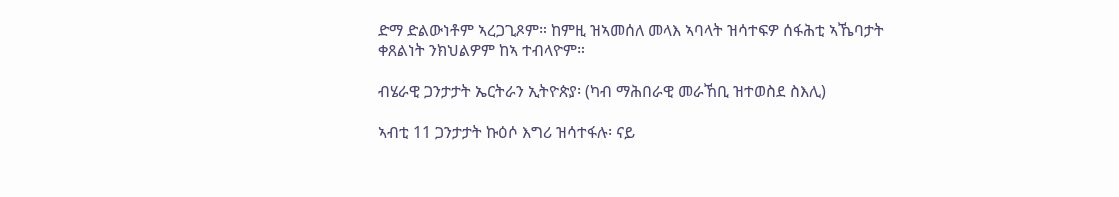ድማ ድልውነቶም ኣረጋጊጾም። ከምዚ ዝኣመሰለ መላእ ኣባላት ዝሳተፍዎ ሰፋሕቲ ኣኼባታት ቀጸልነት ንክህልዎም ከኣ ተብላዮም።

ብሄራዊ ጋንታታት ኤርትራን ኢትዮጵያ፡ (ካብ ማሕበራዊ መራኸቢ ዝተወስደ ስእሊ)

ኣብቲ 11 ጋንታታት ኩዕሶ እግሪ ዝሳተፋሉ፡ ናይ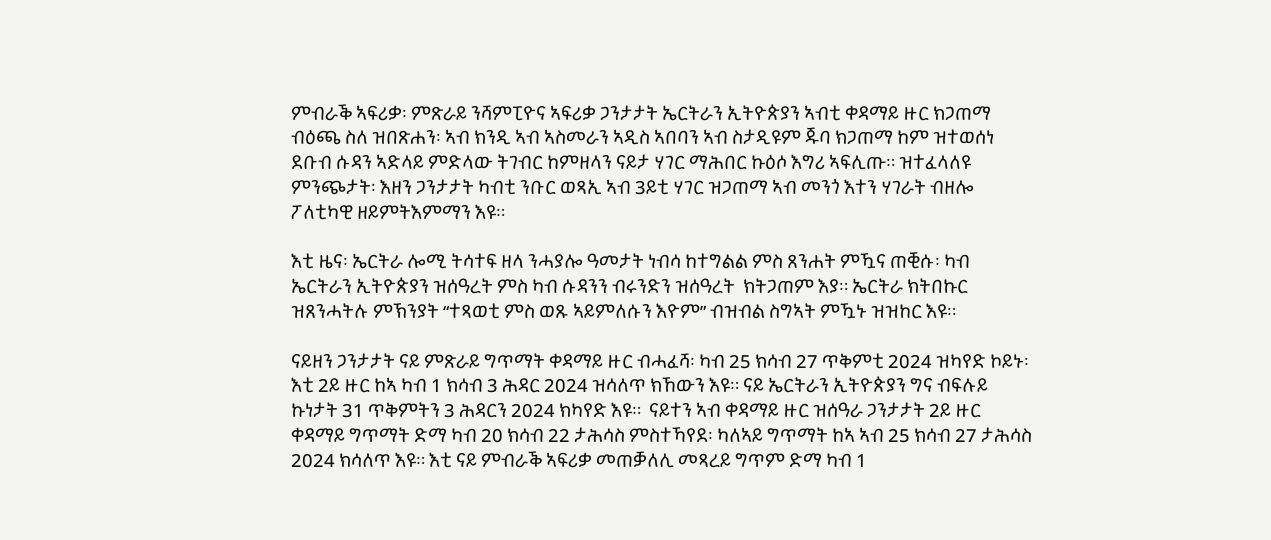ምብራቕ ኣፍሪቃ፡ ምጽራይ ንሻምፒዮና ኣፍሪቃ ጋንታታት ኤርትራን ኢትዮጵያን ኣብቲ ቀዳማይ ዙር ክጋጠማ ብዕጫ ስለ ዝበጽሐን፡ ኣብ ክንዲ ኣብ ኣስመራን ኣዲስ ኣበባን ኣብ ስታዲዩም ጁባ ክጋጠማ ከም ዝተወሰነ ደቡብ ሱዳን ኣድላይ ምድላው ትገብር ከምዘላን ናይታ ሃገር ማሕበር ኩዕሶ እግሪ ኣፍሊጡ። ዝተፈላለዩ ምንጭታት፡ እዘን ጋንታታት ካብቲ ንቡር ወጻኢ ኣብ 3ይቲ ሃገር ዝጋጠማ ኣብ መንጎ እተን ሃገራት ብዘሎ ፖለቲካዊ ዘይምትእምማን እዩ።

እቲ ዜና፡ ኤርትራ ሎሚ ትሳተፍ ዘላ ንሓያሎ ዓመታት ነብሳ ከተግልል ምስ ጸንሐት ምዃና ጠቒሱ፡ ካብ  ኤርትራን ኢትዮጵያን ዝሰዓረት ምስ ካብ ሱዳንን ብሩንድን ዝሰዓረት  ክትጋጠም እያ። ኤርትራ ክትበኩር ዝጸንሓትሉ ምኽንያት “ተጻወቲ ምስ ወጹ ኣይምለሱን እዮም” ብዝብል ስግኣት ምዃኑ ዝዝከር እዩ።

ናይዘን ጋንታታት ናይ ምጽራይ ግጥማት ቀዳማይ ዙር ብሓፈሻ፡ ካብ 25 ክሳብ 27 ጥቅምቲ 2024 ዝካየድ ኮይኑ፡ እቲ 2ይ ዙር ከኣ ካብ 1 ክሳብ 3 ሕዳር 2024 ዝሳለጥ ክኸውን እዩ። ናይ ኤርትራን ኢትዮጵያን ግና ብፍሉይ ኩነታት 31 ጥቅምትን 3 ሕዳርን 2024 ክካየድ እዩ።  ናይተን ኣብ ቀዳማይ ዙር ዝሰዓራ ጋንታታት 2ይ ዙር ቀዳማይ ግጥማት ድማ ካብ 20 ክሳብ 22 ታሕሳስ ምስተኻየደ፡ ካለኣይ ግጥማት ከኣ ኣብ 25 ክሳብ 27 ታሕሳስ 2024 ክሳለጥ እዩ። እቲ ናይ ምብራቕ ኣፍሪቃ መጠቓለሊ መጻረይ ግጥም ድማ ካብ 1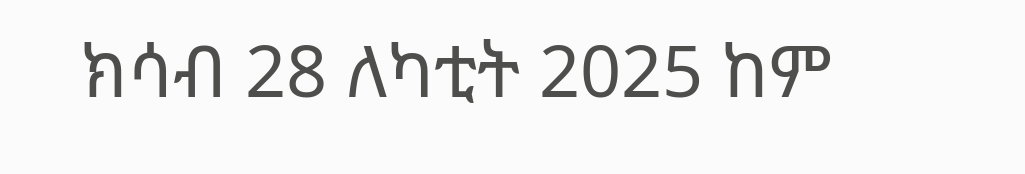ክሳብ 28 ለካቲት 2025 ከም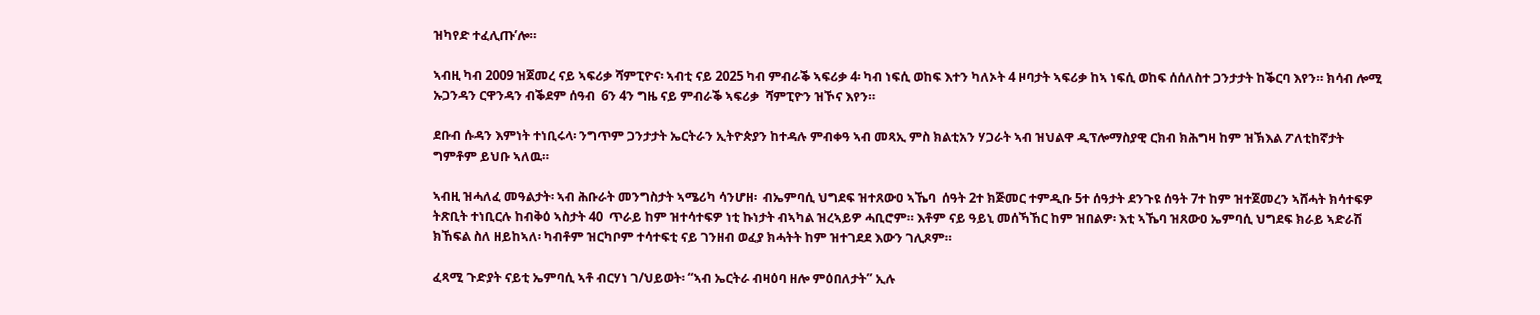ዝካየድ ተፈሊጡ’ሎ።

ኣብዚ ካብ 2009 ዝጀመረ ናይ ኣፍሪቃ ሻምፒዮና፡ ኣብቲ ናይ 2025 ካብ ምብራቕ ኣፍሪቃ 4፡ ካብ ነፍሲ ወከፍ እተን ካለኦት 4 ዞባታት ኣፍሪቃ ከኣ ነፍሲ ወከፍ ሰሰለስተ ጋንታታት ከቕርባ እየን። ክሳብ ሎሚ ኡጋንዳን ርዋንዳን ብቕደም ሰዓብ  6ን 4ን ግዜ ናይ ምብራቕ ኣፍሪቃ  ሻምፒዮን ዝኾና እየን።

ደቡብ ሱዳን እምነት ተነቢሩላ፡ ንግጥም ጋንታታት ኤርትራን ኢትዮጵያን ከተዳሉ ምብቀዓ ኣብ መጻኢ ምስ ክልቲአን ሃጋራት ኣብ ዝህልዋ ዲፕሎማስያዊ ርክብ ክሕግዛ ከም ዝኽእል ፖለቲከኛታት ግምቶም ይህቡ ኣለዉ።

ኣብዚ ዝሓለፈ መዓልታት፡ ኣብ ሕቡራት መንግስታት ኣሜሪካ ሳንሆዘ፡  ብኤምባሲ ህግደፍ ዝተጸውዐ ኣኼባ  ሰዓት 2ተ ክጅመር ተምዲቡ 5ተ ሰዓታት ደንጉዩ ሰዓት 7ተ ከም ዝተጀመረን ኣሸሓት ክሳተፍዎ ትጽቢት ተነቢርሉ ከብቅዕ ኣስታት 40  ጥራይ ከም ዝተሳተፍዎ ነቲ ኩነታት ብኣካል ዝረኣይዎ ሓቢሮም። እቶም ናይ ዓይኒ መሰኻኸር ከም ዝበልዎ፡ እቲ ኣኼባ ዝጸውዐ ኤምባሲ ህግደፍ ክራይ ኣድራሽ ክኸፍል ስለ ዘይከኣለ፡ ካብቶም ዝርካቦም ተሳተፍቲ ናይ ገንዘብ ወፈያ ክሓትት ከም ዝተገደደ እውን ገሊጾም።

ፈጻሚ ጉድያት ናይቲ ኤምባሲ ኣቶ ብርሃነ ገ/ህይወት፡ “ኣብ ኤርትራ ብዛዕባ ዘሎ ምዕበለታት” ኢሉ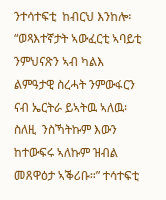ንተሳተፍቲ  ከብርህ እንከሎ፡ “ወጻእተኛታት ኣውፈርቲ ኣባይቲ ንምህናጽን ኣብ ካልእ ልምዓታዊ ስረሓት ንምውፋርን ናብ ኤርትራ ይኣትዉ ኣለዉ፡ ስለዚ  ንስኻትኩም እውን ከተውፍሩ ኣለኩም ዝብል መጸዋዕታ ኣቕሪቡ።” ተሳተፍቲ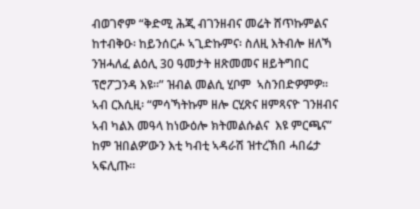ብወገኖም “ቅድሚ ሕጂ ብገንዘብና መሬት ሸጥኩምልና ከተብቅዑ፡ ከይንሰርሖ ኣጊድኩምና፡ ስለዚ እትብሎ ዘለኻ ንዝሓለፈ ልዕሊ 30 ዓመታት ዘጽመመና ዘይትግበር ፕሮፖጋንዳ እዩ።” ዝብል መልሲ ሂቦም  ኣስንበድዎምዎ። ኣብ ርእሲዚ፡ “ምሳኻትኩም ዘሎ ርሂጽና ዘምጻናዮ ገንዘብና ኣብ ካልእ መዓላ ከነውዕሎ ክትመልሱልና  እዩ ምርጫና” ከም ዝበልዎ’ውን እቲ ካብቲ ኣዳራሽ ዝተረኽበ ሓበሬታ ኣፍሊጡ።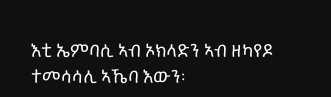እቲ ኤምባሲ ኣብ ኦክላድን ኣብ ዘካየዶ ተመሳሳሊ ኣኼባ እውን፡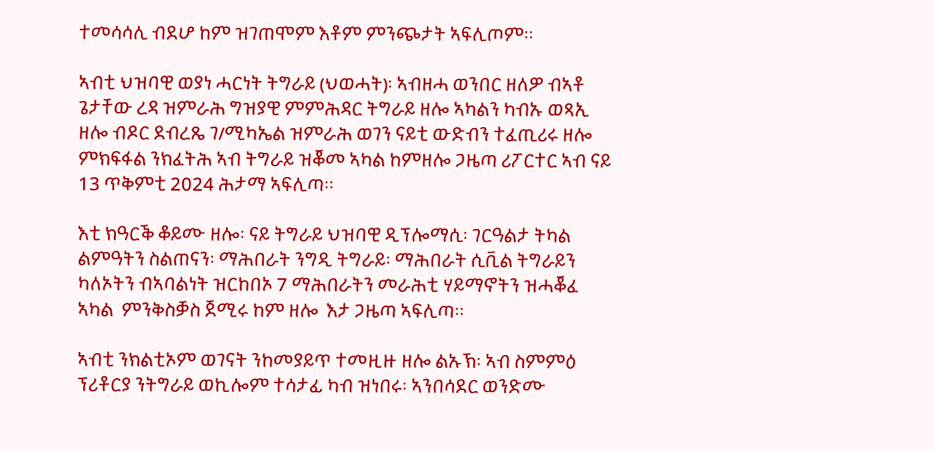ተመሳሳሊ ብደሆ ከም ዝገጠሞም እቶም ምንጭታት ኣፍሊጦም።

ኣብቲ ህዝባዊ ወያነ ሓርነት ትግራይ (ህወሓት)፡ ኣብዘሓ ወንበር ዘለዎ ብኣቶ ጌታቸው ረዳ ዝምራሕ ግዝያዊ ምምሕዳር ትግራይ ዘሎ ኣካልን ካብኡ ወጻኢ ዘሎ ብዶር ደብረጼ ገ/ሚካኤል ዝምራሕ ወገን ናይቲ ውድብን ተፈጢሪሩ ዘሎ ምክፍፋል ንክፈትሕ ኣብ ትግራይ ዝቖመ ኣካል ከምዘሎ ጋዜጣ ሪፖርተር ኣብ ናይ 13 ጥቅምቲ 2024 ሕታማ ኣፍሊጣ።

እቲ ክዓርቕ ቆይሙ ዘሎ፡ ናይ ትግራይ ህዝባዊ ዲፕሎማሲ፡ ገርዓልታ ትካል ልምዓትን ስልጠናን፡ ማሕበራት ንግዲ ትግራይ፡ ማሕበራት ሲቪል ትግራይን ካለኦትን ብኣባልነት ዝርከበኦ 7 ማሕበራትን መራሕቲ ሃይማኖትን ዝሓቖፈ ኣካል  ምንቅስቓስ ጀሚሩ ከም ዘሎ  እታ ጋዜጣ ኣፍሊጣ።

ኣብቲ ንክልቲኦም ወገናት ንከመያይጥ ተመዚዙ ዘሎ ልኡኽ፡ ኣብ ስምምዕ ፕሪቶርያ ንትግራይ ወኪሎም ተሳታፊ ካብ ዝነበሩ፡ ኣንበሳደር ወንድሙ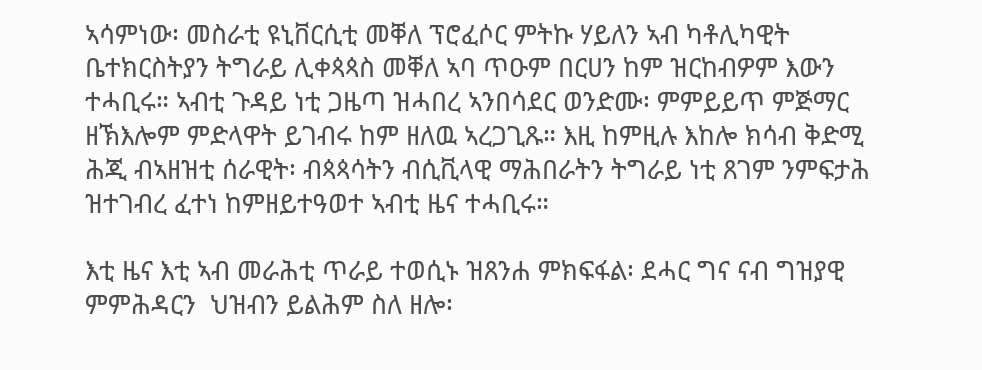ኣሳምነው፡ መስራቲ ዩኒቨርሲቲ መቐለ ፕሮፈሶር ምትኩ ሃይለን ኣብ ካቶሊካዊት ቤተክርስትያን ትግራይ ሊቀጳጳስ መቐለ ኣባ ጥዑም በርሀን ከም ዝርከብዎም እውን ተሓቢሩ። ኣብቲ ጉዳይ ነቲ ጋዜጣ ዝሓበረ ኣንበሳደር ወንድሙ፡ ምምይይጥ ምጅማር ዘኽእሎም ምድላዋት ይገብሩ ከም ዘለዉ ኣረጋጊጹ። እዚ ከምዚሉ እከሎ ክሳብ ቅድሚ ሕጂ ብኣዘዝቲ ሰራዊት፡ ብጳጳሳትን ብሲቪላዊ ማሕበራትን ትግራይ ነቲ ጸገም ንምፍታሕ ዝተገብረ ፈተነ ከምዘይተዓወተ ኣብቲ ዜና ተሓቢሩ።

እቲ ዜና እቲ ኣብ መራሕቲ ጥራይ ተወሲኑ ዝጸንሐ ምክፍፋል፡ ደሓር ግና ናብ ግዝያዊ ምምሕዳርን  ህዝብን ይልሕም ስለ ዘሎ፡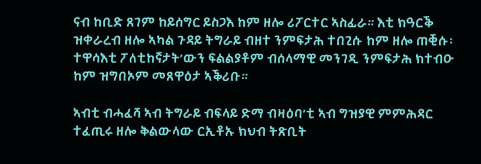ናብ ከቢድ ጸገም ከይሰግር ይስጋእ ከም ዘሎ ሪፖርተር ኣስፊራ። እቲ ክዓርቕ ዝቀራረብ ዘሎ ኣካል ጉዳይ ትግራይ ብዘተ ንምፍታሕ ተበጊሱ ከም ዘሎ ጠቒሱ፡ ተዋሳእቲ ፖለቲከኛታት’ውን ፍልልያቶም ብሰላማዊ መንገዲ ንምፍታሕ ክተብዑ ከም ዝግበኦም መጸዋዕታ ኣቕሪቡ።

ኣብቲ ብሓፈሻ ኣብ ትግራይ ብፍላይ ድማ ብዛዕባ’ቲ ኣብ ግዝያዊ ምምሕዳር ተፈጢሩ ዘሎ ቅልውላው ርኢቶኡ ክህብ ትጽቢት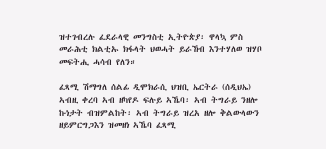ዝተገብረሉ ፈደራላዊ መንግስቲ ኢትዮጵያ፡ ዋላኳ ምስ መራሕቲ ክልቲኡ ክፋላት ህወሓት ይራኸብ እንተሃለወ ዝሃቦ መፍትሒ ሓሳብ የለን።

ፈጻሚ ሽማግለ ሰልፊ ዲሞክራሲ ህዝቢ ኤርትራ (ሰዲህኤ) ኣብዚ ቀረባ ኣብ ዘካየዶ ፍሉይ ኣኼባ፡ ኣብ ትግራይ ንዘሎ ኩነታት ብዝምልከት፡ ኣብ ትግራይ ዝረአ ዘሎ ቅልውላውን  ዘይምርግጋእን ዝመዘነ ኣኼባ ፈጻሚ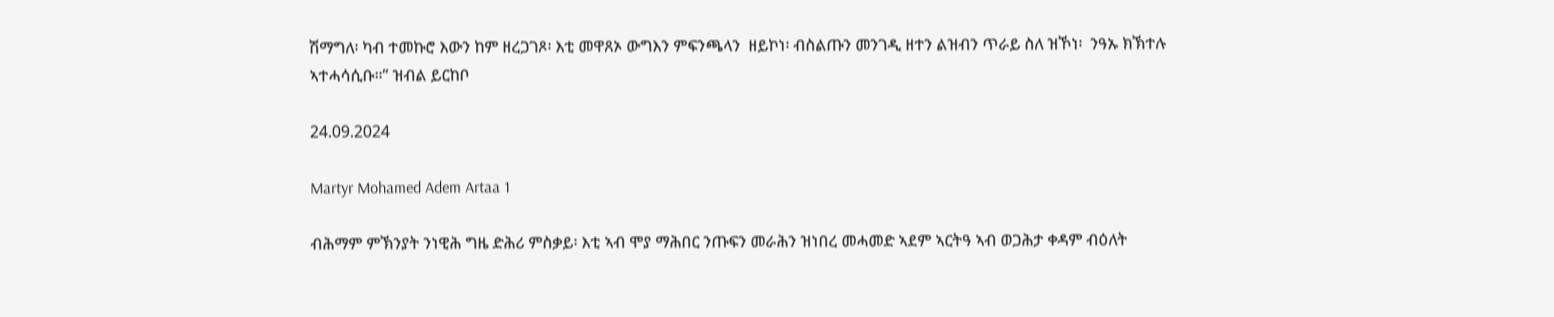ሽማግለ፡ ካብ ተመኩሮ እውን ከም ዘረጋገጾ፡ እቲ መዋጸኦ ውግእን ምፍንጫላን  ዘይኮነ፡ ብስልጡን መንገዲ ዘተን ልዝብን ጥራይ ስለ ዝኾነ፡  ንዓኡ ክኽተሉ ኣተሓሳሲቡ።” ዝብል ይርከቦ

24.09.2024

Martyr Mohamed Adem Artaa 1

ብሕማም ምኽንያት ንነዊሕ ግዜ ድሕሪ ምስቃይ፡ እቲ ኣብ ሞያ ማሕበር ንጡፍን መራሕን ዝነበረ መሓመድ ኣደም ኣርትዓ ኣብ ወጋሕታ ቀዳም ብዕለት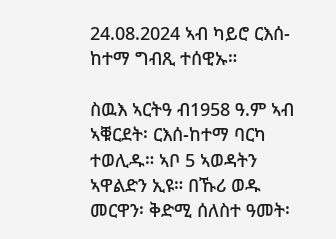24.08.2024 ኣብ ካይሮ ርእሰ-ከተማ ግብጺ ተሰዊኡ።

ስዉእ ኣርትዓ ብ1958 ዓ.ም ኣብ ኣቑርደት፡ ርእሰ-ከተማ ባርካ ተወሊዱ። ኣቦ 5 ኣወዳትን ኣዋልድን ኢዩ። በኹሪ ወዱ መርዋን፡ ቅድሚ ሰለስተ ዓመት፡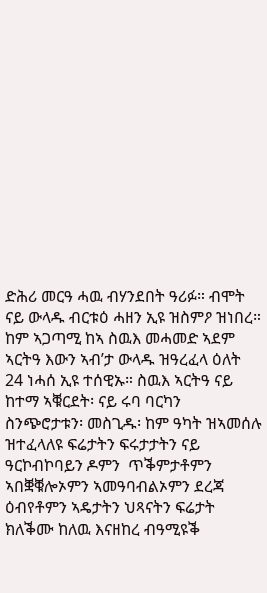ድሕሪ መርዓ ሓዉ ብሃንደበት ዓሪፉ። ብሞት ናይ ውላዱ ብርቱዕ ሓዘን ኢዩ ዝስምዖ ዝነበረ። ከም ኣጋጣሚ ከኣ ስዉእ መሓመድ ኣደም ኣርትዓ እውን ኣብ’ታ ውላዱ ዝዓረፈላ ዕለት 24 ነሓሰ ኢዩ ተሰዊኡ። ስዉእ ኣርትዓ ናይ ከተማ ኣቑርደት፡ ናይ ሩባ ባርካን ስንጭሮታቱን፡ መስጊዱ፡ ከም ዓካት ዝኣመሰሉ ዝተፈላለዩ ፍሬታትን ፍሩታታትን ናይ ዓርኮብኮባይን ዶምን  ጥቕምታቶምን ኣበቛቑሎኦምን ኣመዓባብልኦምን ደረጃ ዕብየቶምን ኣዴታትን ህጻናትን ፍሬታት ክለቕሙ ከለዉ እናዘከረ ብዓሚዩቕ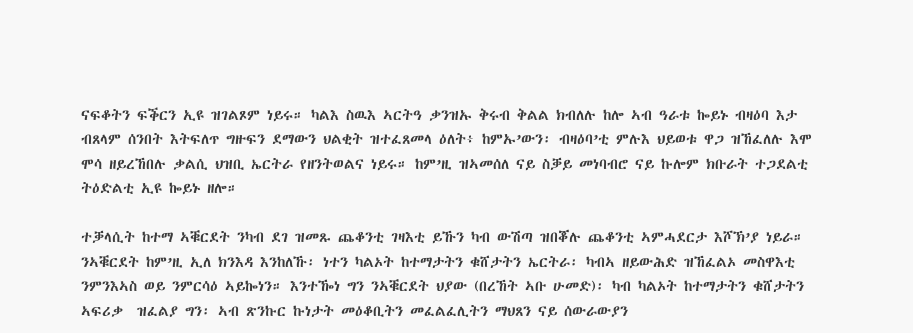ናፍቆትን ፍቕርን ኢዩ ዝገልጾም ነይሩ። ካልእ ስዉእ ኣርትዓ ቃንዝኡ ቅሩብ ቅልል ክብለሉ ከሎ ኣብ ዓራቱ ኰይኑ ብዛዕባ እታ ብጸላም ሰንበት እትፍለጥ ግዙፍን ደማውን ህልቂት ዝተፈጸመላ ዕለት፥ ከምኡ’ውን፡ ብዛዕባ’ቲ ምሉእ ህይወቱ ዋጋ ዝኸፈለሉ እሞ ሞሳ ዘይረኸበሉ ቃልሲ ህዝቢ ኤርትራ የዘንትወልና ነይሩ። ከም’ዚ ዝኣመሰለ ናይ ስቓይ መነባብሮ ናይ ኩሎም ክቡራት ተጋደልቲ ትዕድልቲ ኢዩ ኰይኑ ዘሎ።

ተቓላሲት ከተማ ኣቑርደት ንካብ ደገ ዝመጹ ጨቆንቲ ገዛእቲ ይኹን ካብ ውሽጣ ዝበቖሉ ጨቆንቲ ኣምሓደርታ እሾኽ’ያ ነይራ። ንኣቑርደት ከም’ዚ ኢለ ክንእዳ እንከለኹ፡ ነተን ካልኦት ከተማታትን ቁሸታትን ኤርትራ፡ ካብኣ ዘይውሕድ ዝኸፈልኦ መስዋእቲ ንምንእኣስ ወይ ንምርሳዕ ኣይኰነን። እንተዀነ ግን ንኣቑርደት ህያው (በረኸት ኣቡ ሁመድ)፡ ካብ ካልኦት ከተማታትን ቁሸታትን ኣፍሪቃ  ዝፈልያ ግን፡ ኣብ ጽንኩር ኩነታት መዕቆቢትን መፈልፈሊትን ማህጸን ናይ ሰውራውያን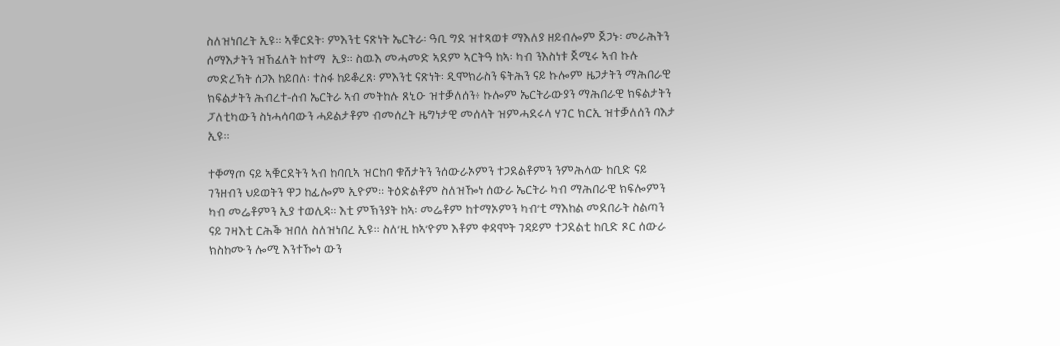ስለዝነበረት ኢዩ። ኣቑርደት፡ ምእንቲ ናጽነት ኤርትራ፡ ዓቢ ግደ ዝተጻወቱ ማእለያ ዘይብሎም ጀጋኑ፡ መራሕትን ሰማእታትን ዝኸፈለት ከተማ  ኢያ። ስዉእ መሓመድ ኣደም ኣርትዓ ከኣ፡ ካብ ንእስነቱ ጀሚሩ ኣብ ኩሉ መድረኻት ሰጋእ ከይበለ፡ ተስፋ ከይቆረጸ፡ ምእንቲ ናጽነት፡ ዲሞክራስን ፍትሕን ናይ ኩሎም ዜጋታትን ማሕበራዊ ክፍልታትን ሕብረተ-ሰብ ኤርትራ ኣብ መትከሉ ጸኒዑ ዝተቓለሰን፥ ኩሎም ኤርትራውያን ማሕበራዊ ክፍልታትን ፓለቲካውን ስነሓሳባውን ሓይልታቶም ብመሰረት ዜግነታዊ መሰላት ዝምሓደሩላ ሃገር ክርኢ ዝተቓለሰን ባእታ ኢዩ።

ተቐማጦ ናይ ኣቑርደትን ኣብ ከባቢኣ ዝርከባ ቁሸታትን ንሰውራኦምን ተጋደልቶምን ንምሕላው ከቢድ ናይ ገንዘብን ህይወትን ዋጋ ከፊሎም ኢዮም። ትዕድልቶም ስለዝዀነ ሰውራ ኤርትራ ካብ ማሕበራዊ ክፍሎምን ካብ መሬቶምን ኢያ ተወሊዳ። እቲ ምኽንያት ከኣ፡ መሬቶም ከተማኦምን ካብ’ቲ ማእከል መደበራት ስልጣን ናይ ገዛእቲ ርሕቕ ዝበለ ስለዝነበረ ኢዩ። ስለ’ዚ ከኣ’ዮም እቶም ቀዳሞት ገዳይም ተጋደልቲ ከቢድ ጾር ሰውራ ክስከሙን ሎሚ እንተዀነ ውን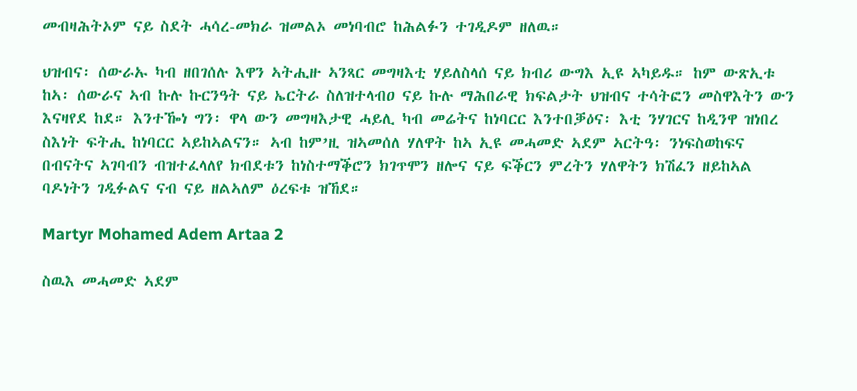መብዛሕትኦም ናይ ስደት ሓሳረ-መክራ ዝመልኦ መነባብሮ ከሕልፉን ተገዲዶም ዘለዉ።

ህዝብና፡ ሰውራኡ ካብ ዘበገሰሉ እዋን ኣትሒዙ ኣንጻር መግዛእቲ ሃይለስላሰ ናይ ክብሪ ውግእ ኢዩ ኣካይዱ። ከም ውጽኢቱ ከኣ፡ ሰውራና ኣብ ኩሉ ኩርንዓት ናይ ኤርትራ ስለዝተላብዐ ናይ ኩሉ ማሕበራዊ ክፍልታት ህዝብና ተሳትፎን መስዋእትን ውን እናዛየደ ከደ። እንተዀነ ግን፡ ዋላ ውን መግዛእታዊ ሓይሊ ካብ መሬትና ከነባርር እንተበቓዕና፡ እቲ ንሃገርና ከዲንዋ ዝነበረ ስእነት ፍትሒ ከነባርር ኣይከኣልናን። ኣብ ከም’ዚ ዝኣመሰለ ሃለዋት ከኣ ኢዩ መሓመድ ኣደም ኣርትዓ፡ ንነፍስወከፍና  በብናትና ኣገባብን ብዝተፈላለየ ክብደቱን ከነስተማቕሮን ክገጥሞን ዘሎና ናይ ፍቕርን ምረትን ሃለዋትን ክሽፈን ዘይከኣል ባዶነትን ገዲፉልና ናብ ናይ ዘልኣለም ዕረፍቱ ዝኸደ።

Martyr Mohamed Adem Artaa 2

ስዉእ መሓመድ ኣደም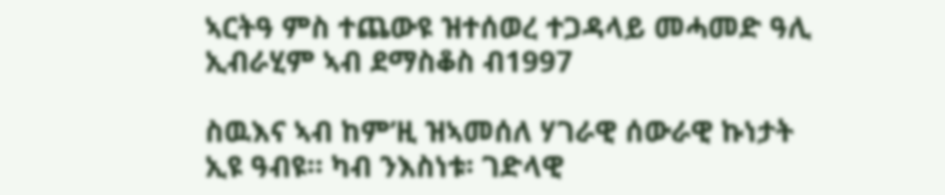ኣርትዓ ምስ ተጨውዩ ዝተሰወረ ተጋዳላይ መሓመድ ዓሊ ኢብራሂም ኣብ ደማስቆስ ብ1997

ስዉእና ኣብ ከም’ዚ ዝኣመሰለ ሃገራዊ ሰውራዊ ኩነታት ኢዩ ዓብዩ። ካብ ንእስነቱ፡ ገድላዊ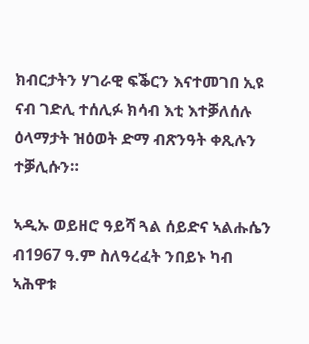ክብርታትን ሃገራዊ ፍቕርን እናተመገበ ኢዩ ናብ ገድሊ ተሰሊፉ ክሳብ እቲ እተቓለሰሉ ዕላማታት ዝዕወት ድማ ብጽንዓት ቀጺሉን ተቓሊሱን።

ኣዲኡ ወይዘሮ ዓይሻ ጓል ሰይድና ኣልሑሴን ብ1967 ዓ.ም ስለዓረፈት ንበይኑ ካብ ኣሕዋቱ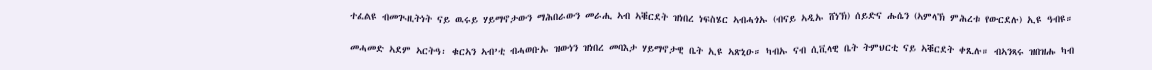ተፈልዩ ብመጒዚትነት ናይ ዉሩይ ሃይማኖታውን ማሕበራውን መራሒ ኣብ ኣቑርደት ዝነበረ ነፍስሄር ኣብሓጎኡ (ብናይ ኣዲኡ ሸነኽ) ሰይድና ሑሴን (ኣምላኽ ምሕረቱ የውርደሉ) ኢዩ ዓብዩ።

መሓመድ ኣደም ኣርትዓ፡ ቁርኣን ኣብ’ቲ ብሓወቡኡ ዝውነን ዝነበረ መባእታ ሃይማኖታዊ ቤት ኢዩ ኣጽኒዑ። ካብኡ ናብ ሲቪላዊ ቤት ትምህርቲ ናይ ኣቑርደት ቀጺሉ። ብኣንጻሩ ዝበዝሑ ካብ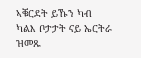ኣቑርደት ይኹን ካብ ካልእ ቦታታት ናይ ኤርትራ ዝመጹ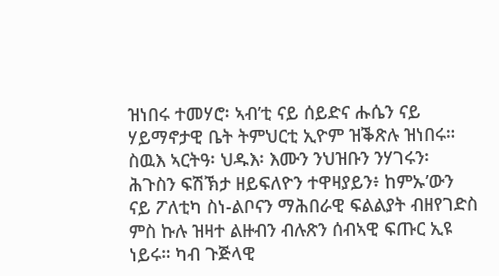ዝነበሩ ተመሃሮ፡ ኣብ’ቲ ናይ ሰይድና ሑሴን ናይ ሃይማኖታዊ ቤት ትምህርቲ ኢዮም ዝቕጽሉ ዝነበሩ። ስዉእ ኣርትዓ፡ ህዱእ፡ እሙን ንህዝቡን ንሃገሩን፡ ሕጉስን ፍሽኽታ ዘይፍለዮን ተዋዛያይን፥ ከምኡ’ውን ናይ ፖለቲካ ስነ-ልቦናን ማሕበራዊ ፍልልያት ብዘየገድስ ምስ ኩሉ ዝዛተ ልዙብን ብሉጽን ሰብኣዊ ፍጡር ኢዩ ነይሩ። ካብ ጉጅላዊ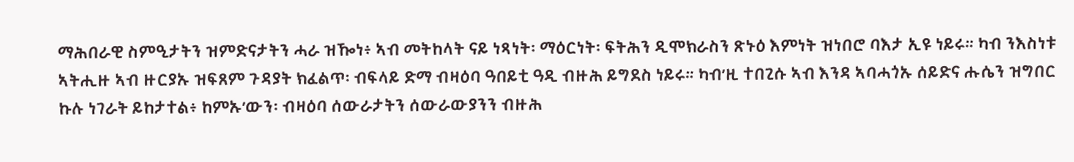ማሕበራዊ ስምዒታትን ዝምድናታትን ሓራ ዝዀነ፥ ኣብ መትከላት ናይ ነጻነት፡ ማዕርነት፡ ፍትሕን ዲሞክራስን ጽኑዕ እምነት ዝነበሮ ባእታ ኢዩ ነይሩ። ካብ ንእስነቱ ኣትሒዙ ኣብ ዙርያኡ ዝፍጸም ጉዳያት ክፈልጥ፡ ብፍላይ ድማ ብዛዕባ ዓበይቲ ዓዲ ብዙሕ ይግደስ ነይሩ። ካብ’ዚ ተበጊሱ ኣብ እንዳ ኣባሓጎኡ ሰይድና ሑሴን ዝግበር ኩሉ ነገራት ይከታተል፥ ከምኡ’ውን፡ ብዛዕባ ሰውራታትን ሰውራውያንን ብዙሕ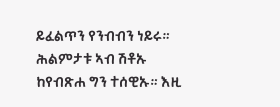ይፈልጥን የንብብን ነይሩ። ሕልምታቱ ኣብ ሽቶኡ ከየብጽሐ ግን ተሰዊኡ። እዚ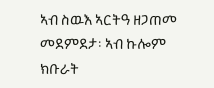ኣብ ስዉእ ኣርትዓ ዘጋጠመ መደምደታ፡ ኣብ ኩሎም ክቡራት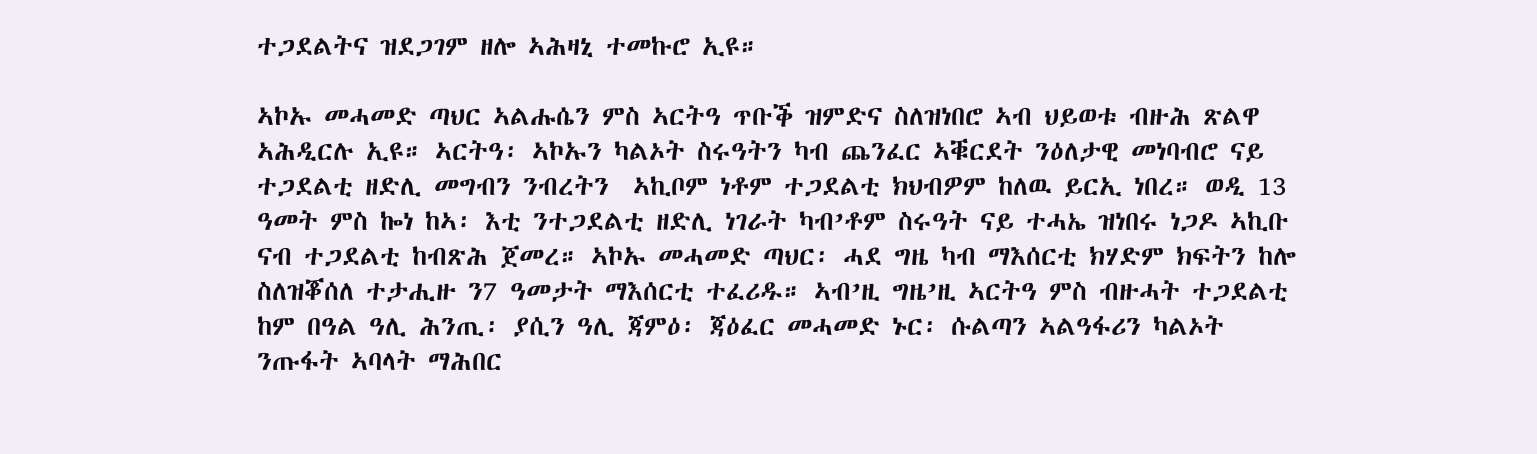ተጋደልትና ዝደጋገም ዘሎ ኣሕዛኒ ተመኩሮ ኢዩ።

ኣኮኡ መሓመድ ጣህር ኣልሑሴን ምስ ኣርትዓ ጥቡቕ ዝምድና ስለዝነበሮ ኣብ ህይወቱ ብዙሕ ጽልዋ ኣሕዲርሉ ኢዩ። ኣርትዓ፡ ኣኮኡን ካልኦት ስሩዓትን ካብ ጨንፈር ኣቑርደት ንዕለታዊ መነባብሮ ናይ ተጋደልቲ ዘድሊ መግብን ንብረትን  ኣኪቦም ነቶም ተጋደልቲ ክህብዎም ከለዉ ይርኢ ነበረ። ወዲ 13 ዓመት ምስ ኰነ ከኣ፡ እቲ ንተጋደልቲ ዘድሊ ነገራት ካብ’ቶም ስሩዓት ናይ ተሓኤ ዝነበሩ ነጋዶ ኣኪቡ ናብ ተጋደልቲ ከብጽሕ ጀመረ። ኣኮኡ መሓመድ ጣህር፡ ሓደ ግዜ ካብ ማእሰርቲ ክሃድም ክፍትን ከሎ ስለዝቖሰለ ተታሒዙ ን7 ዓመታት ማእሰርቲ ተፈሪዱ። ኣብ’ዚ ግዜ’ዚ ኣርትዓ ምስ ብዙሓት ተጋደልቲ ከም በዓል ዓሊ ሕንጢ፡ ያሲን ዓሊ ጃምዕ፡ ጃዕፈር መሓመድ ኑር፡ ሱልጣን ኣልዓፋሪን ካልኦት ንጡፋት ኣባላት ማሕበር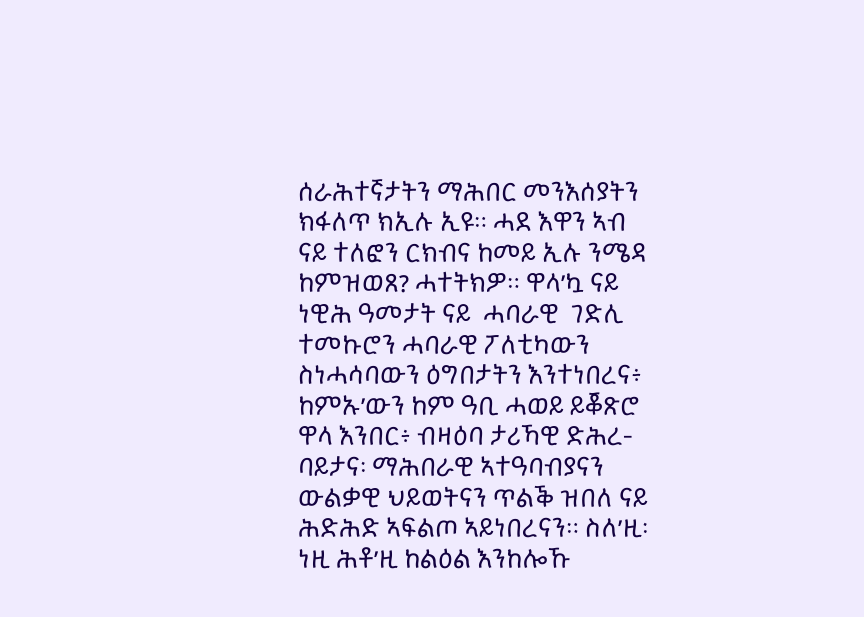ሰራሕተኛታትን ማሕበር መንእሰያትን ክፋለጥ ክኢሉ ኢዩ። ሓደ እዋን ኣብ ናይ ተለፎን ርክብና ከመይ ኢሉ ንሜዳ ከምዝወጸ? ሓተትክዎ። ዋላ’ኳ ናይ ነዊሕ ዓመታት ናይ  ሓባራዊ  ገድሊ ተመኩሮን ሓባራዊ ፖለቲካውን ስነሓሳባውን ዕግበታትን እንተነበረና፥ ከምኡ’ውን ከም ዓቢ ሓወይ ይቖጽሮ ዋላ እንበር፥ ብዛዕባ ታሪኻዊ ድሕረ-ባይታና፡ ማሕበራዊ ኣተዓባብያናን ውልቃዊ ህይወትናን ጥልቕ ዝበለ ናይ ሕድሕድ ኣፍልጦ ኣይነበረናን። ስለ’ዚ፡ ነዚ ሕቶ’ዚ ከልዕል እንከሎኹ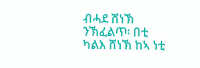ብሓደ ሸነኽ ንኽፈልጥ፡ በቲ ካልእ ሸነኽ ከኣ ነቲ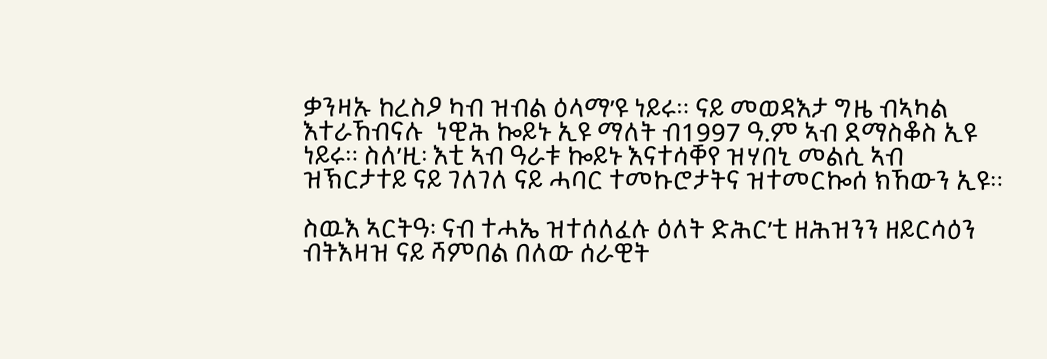ቃንዛኡ ከረስዖ ካብ ዝብል ዕላማ’ዩ ነይሩ። ናይ መወዳእታ ግዜ ብኣካል እተራኸብናሉ  ነዊሕ ኰይኑ ኢዩ ማለት ብ1997 ዓ.ም ኣብ ደማስቆስ ኢዩ ነይሩ። ስለ’ዚ፡ እቲ ኣብ ዓራቱ ኰይኑ እናተሳቐየ ዝሃበኒ መልሲ ኣብ ዝኽርታተይ ናይ ገለገለ ናይ ሓባር ተመኩሮታትና ዝተመርኰሰ ክኸውን ኢዩ።

ስዉእ ኣርትዓ፡ ናብ ተሓኤ ዝተሰለፈሉ ዕለት ድሕር’ቲ ዘሕዝንን ዘይርሳዕን ብትእዛዝ ናይ ሻምበል በለው ሰራዊት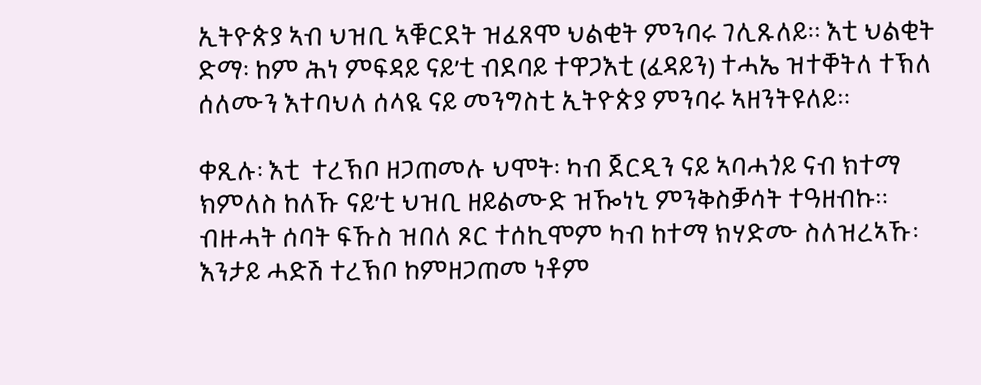ኢትዮጵያ ኣብ ህዝቢ ኣቑርደት ዝፈጸሞ ህልቂት ምንባሩ ገሊጹለይ። እቲ ህልቂት ድማ፡ ከም ሕነ ምፍዳይ ናይ’ቲ ብደባይ ተዋጋእቲ (ፈዳይን) ተሓኤ ዝተቐትለ ተኽለ ሰለሙን እተባህለ ሰላዪ ናይ መንግስቲ ኢትዮጵያ ምንባሩ ኣዘንትዩለይ።

ቀጺሉ፡ እቲ  ተረኽቦ ዘጋጠመሉ ህሞት፡ ካብ ጀርዲን ናይ ኣባሓጎይ ናብ ክተማ ክምለስ ከለኹ ናይ’ቲ ህዝቢ ዘይልሙድ ዝዀነኒ ምንቅስቓሳት ተዓዘብኩ። ብዙሓት ሰባት ፍኹስ ዝበለ ጾር ተሰኪሞም ካብ ከተማ ክሃድሙ ስለዝረኣኹ፡ እንታይ ሓድሽ ተረኽቦ ከምዘጋጠመ ነቶም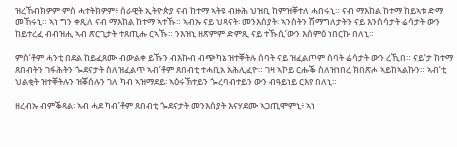ዝረኸብክዎም ምስ ሓተትክዎም፥ ሰራዊት ኢትዮጵያ ናብ ከተማ ኣትዩ ብዙሕ ህዝቢ ከምዝቐተለ ሓበሩኒ። ናብ ማእከል ከተማ ከይኣቱ ድማ መኸሩኒ። ኣነ ግን ቀጺለ ናብ ማእከል ከተማ ኣተኹ። ኣብኡ ናይ ህጻናት፡ መንእሰያት፡ ኣንስትን ሽማግለታትን ናይ እንስሳታት ሬሳታት ውን ከይተረፈ ብብዝሒ ኣብ ጽርጊታት ተጸጢሑ ርኣኹ። ንእዝኒ ዘጽምም ድምጺ ናይ ተኹሲ’ውን እሰምዕ ነበርኩ በለኒ።

ምስ’ቶም ሓንቲ በደል ከይፈጸሙ ብውልቀ ይኹን ብእኩብ ብጭካኔ ዝተቐትሉ ሰባት ናይ ዝፈልጦም ሰባት ሬሳታት ውን ረኺበ። ናይ’ታ ከተማ ጸበብትን ገፋሕትን ጐደናታት ስለዝፈልጥ ኣብ’ቶም ጸበብቲ ተሓቢአ አሕሊፈዮ። ገዛ ኣኮይ ርሑቕ ስለዝነበረ ክበጽሖ ኣይከኣልኩን። ኣብ’ቲ ህልቂት ዝተቐትሉን ዝቖሰሉን ገለ ካብ ኣዝማደይ፡ ኣዕሩኽተይን ጐረባብተይን ውን ብዓይነይ ርእየ በለኒ።

ዘረብኡ ብምቕጻል፡ ኣብ ሓደ ካብ’ቶም ጸበብቲ ጐደናታት መንእሰያት እናሃደሙ ኣጋጢሞምኒ፥ ኣነ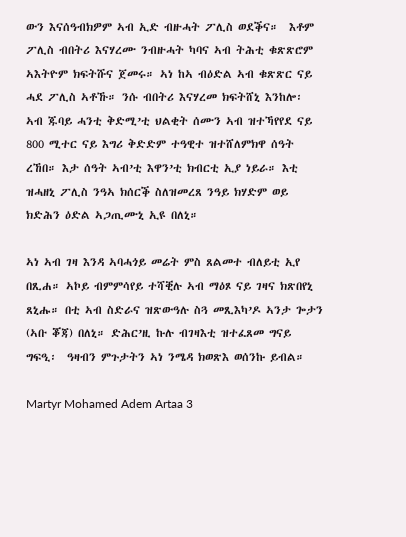ውን እናሰዓብክዎም ኣብ ኢድ ብዙሓት ፖሊስ ወደቕና።  እቶም ፖሊስ ብበትሪ እናሃረሙ ንብዙሓት ካባና ኣብ ትሕቲ ቁጽጽሮም ኣእትዮም ክፍትሹና ጀመሩ። ኣነ ከኣ ብዕድል ኣብ ቁጽጽር ናይ ሓደ ፖሊስ ኣቶኹ። ንሱ ብበትሪ እናሃረመ ክፍትሸኒ እንከሎ፡ ኣብ ጁባይ ሓንቲ ቅድሚ’ቲ ህልቂት ሰሙን ኣብ ዝተኻየየደ ናይ 800 ሚተር ናይ እግሪ ቅድድም ተዓዊተ ዝተሸለምክዋ ሰዓት ረኸበ። እታ ሰዓት ኣብ’ቲ እዋን’ቲ ክብርቲ ኢያ ነይራ። እቲ ዝሓዘኒ ፖሊስ ንዓኣ ክሰርቕ ስለዝመረጸ ንዓይ ክሃድም ወይ ክድሕን ዕድል ኣጋጢሙኒ ኢዩ በለኒ።

ኣነ ኣብ ገዛ እንዳ ኣባሓጎይ መሬት ምስ ጸልመተ ብለይቲ ኢየ በጺሐ። ኣኮይ ብምምሳየይ ተሻቒሉ ኣብ ማዕጾ ናይ ገዛና ክጽበየኒ ጸኒሑ። በቲ ኣብ ስድራና ዝጽውዓሉ ስጓ መጺእካ’ዶ ኣንታ ጐታን (ኣቡ ቖጃ) በለኒ። ድሕር’ዚ ኩሉ ብገዛእቲ ዝተፈጸመ ግናይ ግፍዒ፡  ዓዛብን ምጉታትን ኣነ ንሜዳ ክወጽእ ወሰንኩ ይብል።

Martyr Mohamed Adem Artaa 3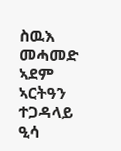ስዉእ መሓመድ ኣደም ኣርትዓን ተጋዳላይ ዒሳ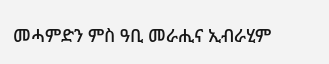መሓምድን ምስ ዓቢ መራሒና ኢብራሂም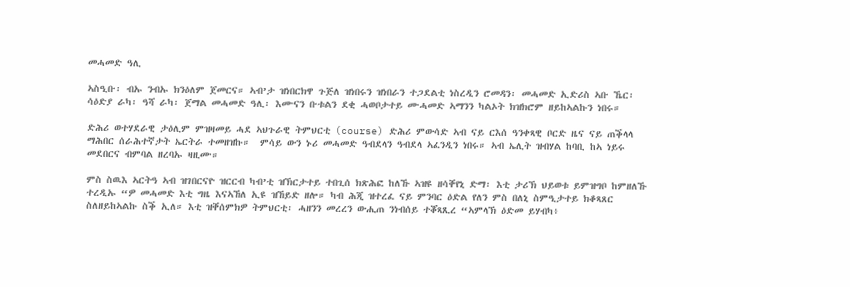መሓመድ ዓሊ

ኣስዒቡ፡ ብኡ ንብኡ ክንዕለም ጀመርና። ኣብ’ታ ዝነበርክዋ ጉጅለ ዝነበሩን ዝነበራን ተጋደልቲ ነስረዲን ሮመዳን፡ መሓመድ ኢድሪስ ኣቡ ኼር፡ ሳዕድያ ራካ፡ ዓሻ ራካ፡ ጀማል መሓመድ ዓሊ፡ እሙናን ቡቱልን ደቂ ሓወቦታተይ ሙሓመድ ኣማንን ካልኦት ክዝክሮም ዘይከኣልኩን ነበሩ።

ድሕሪ ወተሃደራዊ ታዕሊም ምዝዛመይ ሓደ ኣህጉራዊ ትምህርቲ (course) ድሕሪ ምውሳድ ኣብ ናይ ርእሰ ዓንቀጻዊ ቦርድ ዜና ናይ ጠቕላላ ማሕበር ሰራሕተኛታት ኤርትራ ተመዘዝኩ።  ምሳይ ውን ኑሪ መሓመድ ዓብደላን ዓብደላ ኣፈንዲን ነበሩ። ኣብ ኤሊት ዝብሃል ከባቢ ከኣ ነይሩ መደበርና ብምባል ዘረባኡ ዛዚሙ።

ምስ ስዉእ ኣርትዓ ኣብ ዝገበርናዮ ዝርርብ ካብ’ቲ ዝኽርታተይ ተበጊሰ ክጽሕፎ ከለኹ ኣዝዩ ዘሳቐየኒ ድማ፡ እቲ ታሪኽ ህይወቱ ይምዝግቦ ከምዘለኹ ተረዲኡ “ዎ መሓመድ እቲ ግዜ እናኣኸለ ኢዩ ዝኸይድ ዘሎ። ካብ ሕጂ ዝተረፈ ናይ ምንባር ዕድል የለን ምስ በለኒ ስምዒታተይ ክቆጻጸር ስለዘይከኣልኩ ስቕ ኢለ። እቲ ዝቐሰምክዎ ትምህርቲ፡ ሓዘንን መረረን ውሒጠ ንነብሰይ ተቖጻጺረ “ኣምላኽ ዕድመ ይሃብካ፥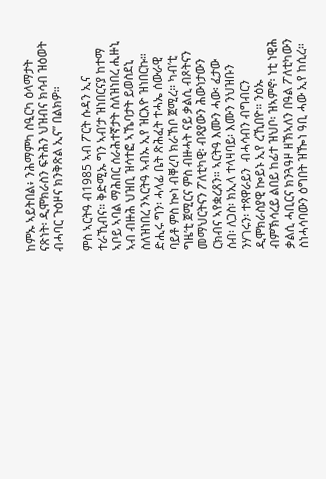ከምኡ ኣይትበል፥ ንሕማምካ ስዒርካ ዕላማታት ናጽነት፡ ዲሞክራስን ፍትሕን ህዝብና ክሳብ ዝዕወት ብሓባር ጉዕዞና ክንቅጽል ኢና” በልክዎ።

ምስ ኣርትዓ ብ1985 ኣብ ፖርት ሱዳን ኢና ተራኺብና። ቅድሚኡ ግን ኣብ’ታ ዝነበርናያ ከተማ ኣቦይ ኣባል ማሕበር ሰራሕተኛታት ስለዝነበረ ሒዙኒ ኣብ ብዙሕ ህዝቢ ዝሳተፎ ኣኼባታት ይወስደኒ ስለዝነበረ ንኣርትዓ ኣብኡ ኢየ ዝርእዮ ዝነበርኩ። ድሒሩ ግን፡ ሓላፊ ቤት ጽሕፈት ተሓኤ ሰውራዊ ባይቶ ምስ ኰነ ብቐረባ ክራኸቦ ጀሚረ። ካብ’ቲ ግዜ’ቲ ጀሚርና ምስ ብዙሓት ናይ ቃልሲ ብጾትናን መማህርትናን ፖለቲካዊ፡ ብጻያውን ሕውነታውን ርክብና ኣየቋረጸን። ኣርትዓ እሙን ሓው፡ ፈታው ሰብ፡ ለጋስ፡ ክኢላ ተላዛባይ፡ እሙን ንህዝቡን ንሃገሩን፡ ተጻዋራይን  ብሓሳብን ብግብርን ዲሞክራስያዊ ኰይኑ ኢየ ረኺበዮ። ንዕኡ ብምኽሳረይ ልበይ ከፊተ ዝህቦ፡ ዝኣምኖ፡ ነቲ ነዊሕ ቃልሲ ሓቢርና ክንጓዓዞ ዘኽኣለን በዓል ፖለቲካውን ስነሓሳባውን ዕግበት ዝዀነ ዓቢ ሓው ኢየ ከሲረ።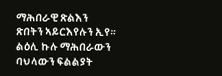ማሕበራዊ ጽልእን ጽበትን ኣይርእየሉን ኢየ። ልዕሊ ኩሉ ማሕበራውን ባህላውን ፍልልያት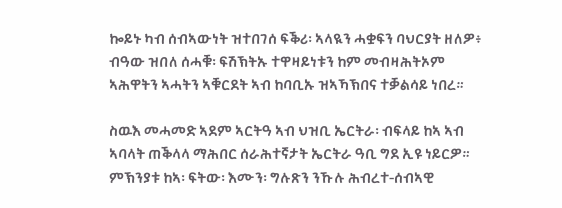ኰይኑ ካብ ሰብኣውነት ዝተበገሰ ፍቕሪ፡ ኣላዪን ሓቋፍን ባህርያት ዘለዎ፥ ብዓው ዝበለ ሰሓቑ፡ ፍሽኽትኡ ተዋዛይነቱን ከም መብዛሕትኦም ኣሕዋትን ኣሓትን ኣቑርደት ኣብ ከባቢኡ ዝኣኻኽበና ተቓልሳይ ነበረ።

ስዉእ መሓመድ ኣደም ኣርትዓ ኣብ ህዝቢ ኤርትራ፡ ብፍላይ ከኣ ኣብ ኣባላት ጠቕላላ ማሕበር ሰራሕተኛታት ኤርትራ ዓቢ ግደ ኢዩ ነይርዎ። ምኽንያቱ ከኣ፡ ፍትው፡ እሙን፡ ግሉጽን ንኹሉ ሕብረተ-ሰብኣዊ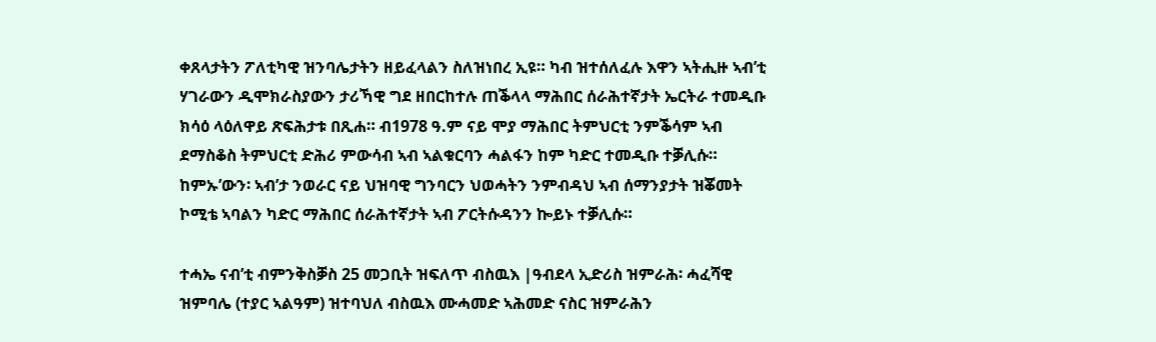ቀጸላታትን ፖለቲካዊ ዝንባሌታትን ዘይፈላልን ስለዝነበረ ኢዩ። ካብ ዝተሰለፈሉ እዋን ኣትሒዙ ኣብ’ቲ ሃገራውን ዲሞክራስያውን ታሪኻዊ ግደ ዘበርከተሉ ጠቕላላ ማሕበር ሰራሕተኛታት ኤርትራ ተመዲቡ ክሳዕ ላዕለዋይ ጽፍሕታቱ በጺሐ። ብ1978 ዓ.ም ናይ ሞያ ማሕበር ትምህርቲ ንምቕሳም ኣብ ደማስቆስ ትምህርቲ ድሕሪ ምውሳብ ኣብ ኣልቁርባን ሓልፋን ከም ካድር ተመዲቡ ተቓሊሱ። ከምኡ’ውን፡ ኣብ’ታ ንወራር ናይ ህዝባዊ ግንባርን ህወሓትን ንምብዳህ ኣብ ሰማንያታት ዝቖመት ኮሚቴ ኣባልን ካድር ማሕበር ሰራሕተኛታት ኣብ ፖርትሱዳንን ኰይኑ ተቓሊሱ።

ተሓኤ ናብ’ቲ ብምንቅስቓስ 25 መጋቢት ዝፍለጥ ብስዉእ |ዓብደላ ኢድሪስ ዝምራሕ፡ ሓፈሻዊ ዝምባሌ (ተያር ኣልዓም) ዝተባህለ ብስዉእ ሙሓመድ ኣሕመድ ናስር ዝምራሕን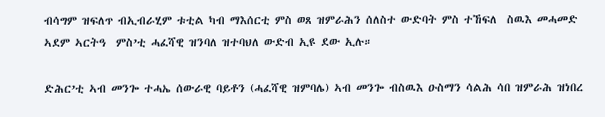ብሳግም ዝፍለጥ ብኢብራሂም ቱቲል ካብ ማእሰርቲ ምስ ወጸ ዝምራሕን ሰለስተ ውድባት ምስ ተኸፍለ  ስዉእ መሓመድ ኣደም ኣርትዓ  ምስ’ቲ ሓፈሻዊ ዝንባለ ዝተባህለ ውድብ ኢዩ ደው ኢሉ።

ድሕር’ቲ ኣብ መንጐ ተሓኤ ሰውራዊ ባይቶን (ሓፈሻዊ ዝምባሌ) ኣብ መንጐ ብስዉእ ዑስማን ሳልሕ ሳበ ዝምራሕ ዝነበረ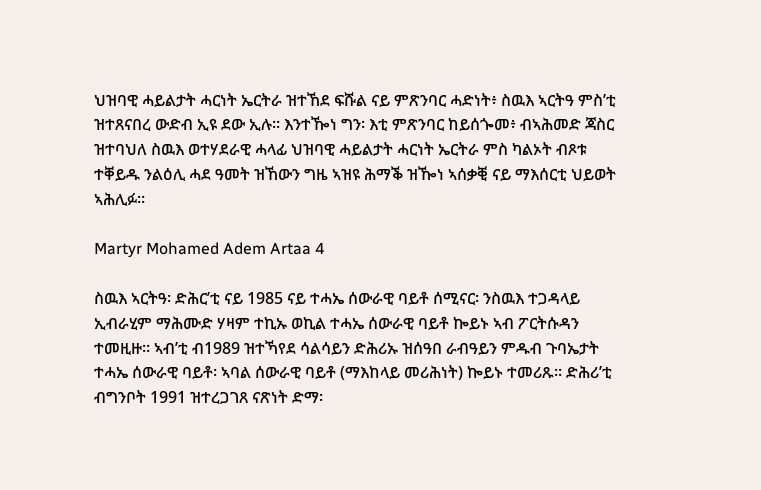ህዝባዊ ሓይልታት ሓርነት ኤርትራ ዝተኸደ ፍሹል ናይ ምጽንባር ሓድነት፥ ስዉእ ኣርትዓ ምስ’ቲ ዝተጸናበረ ውድብ ኢዩ ደው ኢሉ። እንተዀነ ግን፡ እቲ ምጽንባር ከይሰጐመ፥ ብኣሕመድ ጃስር ዝተባህለ ስዉእ ወተሃደራዊ ሓላፊ ህዝባዊ ሓይልታት ሓርነት ኤርትራ ምስ ካልኦት ብጾቱ ተቐይዱ ንልዕሊ ሓደ ዓመት ዝኸውን ግዜ ኣዝዩ ሕማቕ ዝዀነ ኣሰቃቒ ናይ ማእሰርቲ ህይወት ኣሕሊፉ።

Martyr Mohamed Adem Artaa 4

ስዉእ ኣርትዓ፡ ድሕር’ቲ ናይ 1985 ናይ ተሓኤ ሰውራዊ ባይቶ ሰሚናር፡ ንስዉእ ተጋዳላይ ኢብራሂም ማሕሙድ ሃዛም ተኪኡ ወኪል ተሓኤ ሰውራዊ ባይቶ ኰይኑ ኣብ ፖርትሱዳን ተመዚዙ። ኣብ’ቲ ብ1989 ዝተኻየደ ሳልሳይን ድሕሪኡ ዝሰዓበ ራብዓይን ምዱብ ጉባኤታት ተሓኤ ሰውራዊ ባይቶ፡ ኣባል ሰውራዊ ባይቶ (ማእከላይ መሪሕነት) ኰይኑ ተመሪጹ። ድሕሪ’ቲ ብግንቦት 1991 ዝተረጋገጸ ናጽነት ድማ፡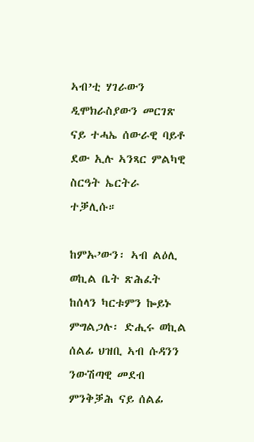ኣብ’ቲ ሃገራውን ዲሞክራስያውን መርገጽ ናይ ተሓኤ ሰውራዊ ባይቶ ደው ኢሉ ኣንጻር ምልካዊ ስርዓት ኤርትራ ተቓሊሱ።

ከምኡ’ውን፡ ኣብ ልዕሊ ወኪል ቤት ጽሕፈት ከሰላን ካርቱምን ኰይኑ ምግልጋሉ፡ ድሒሩ ወኪል ሰልፊ ህዝቢ ኣብ ሱዳንን ንውሽጣዊ መደብ ምንቅቓሕ ናይ ሰልፊ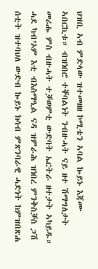ህዝቢ ኣብ ምድላው ዝተመዘዘ ኮሚቴን ኣባል ኰይኑ እጃሙ ኣበርኪቱ። ብዝነበሮ ተቐባልነት ንብዙሓት ናይ ዘተ ሽማግለታት መሪሑ ምስ ብዙሓት ተቓወምቲ ውድባት ኤርትራ ዘተታት ኣካይዱ። ሓደ ካብ’ኦም እቲ ብእስማዒል ናዳ ዝምራሕ ዝነበረ ምንቅስቓስ ጋሽ ሰቲት ዝተባህለ ውድብ ኰይኑ ክሳብ ምጽንባራዊ ሓድነት ከምዝበጽሐ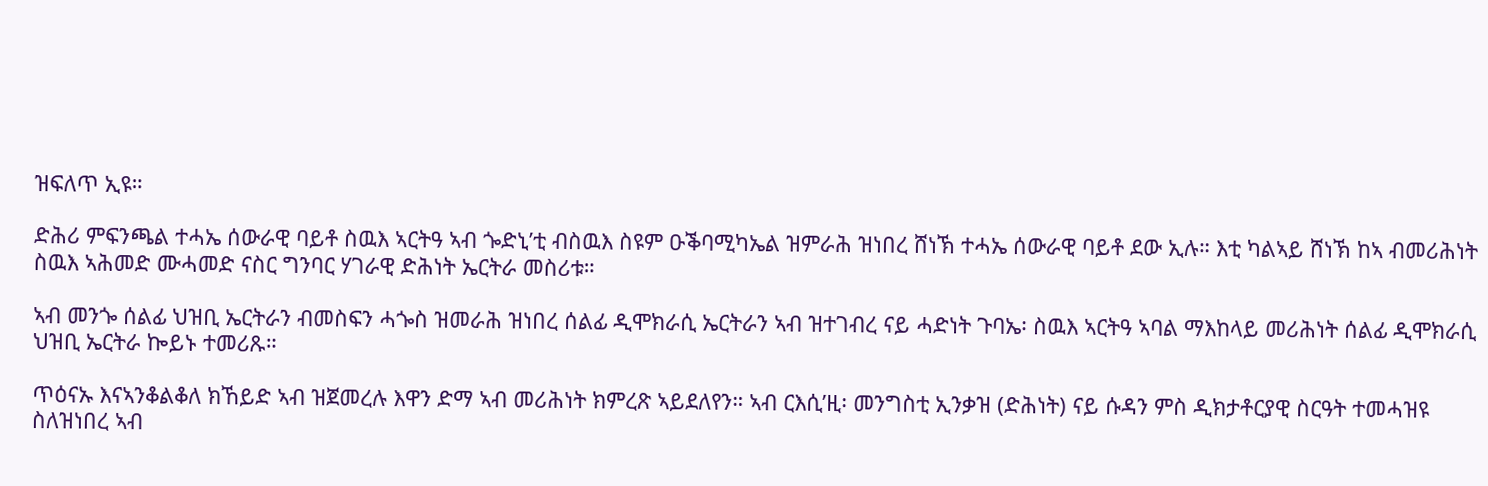ዝፍለጥ ኢዩ።

ድሕሪ ምፍንጫል ተሓኤ ሰውራዊ ባይቶ ስዉእ ኣርትዓ ኣብ ጐድኒ’ቲ ብስዉእ ስዩም ዑቕባሚካኤል ዝምራሕ ዝነበረ ሸነኽ ተሓኤ ሰውራዊ ባይቶ ደው ኢሉ። እቲ ካልኣይ ሸነኽ ከኣ ብመሪሕነት ስዉእ ኣሕመድ ሙሓመድ ናስር ግንባር ሃገራዊ ድሕነት ኤርትራ መስሪቱ።

ኣብ መንጐ ሰልፊ ህዝቢ ኤርትራን ብመስፍን ሓጐስ ዝመራሕ ዝነበረ ሰልፊ ዲሞክራሲ ኤርትራን ኣብ ዝተገብረ ናይ ሓድነት ጉባኤ፡ ስዉእ ኣርትዓ ኣባል ማእከላይ መሪሕነት ሰልፊ ዲሞክራሲ ህዝቢ ኤርትራ ኰይኑ ተመሪጹ።

ጥዕናኡ እናኣንቆልቆለ ክኸይድ ኣብ ዝጀመረሉ እዋን ድማ ኣብ መሪሕነት ክምረጽ ኣይደለየን። ኣብ ርእሲ’ዚ፡ መንግስቲ ኢንቃዝ (ድሕነት) ናይ ሱዳን ምስ ዲክታቶርያዊ ስርዓት ተመሓዝዩ ስለዝነበረ ኣብ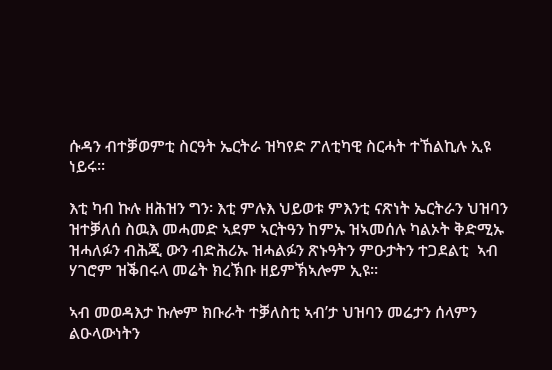ሱዳን ብተቓወምቲ ስርዓት ኤርትራ ዝካየድ ፖለቲካዊ ስርሓት ተኸልኪሉ ኢዩ ነይሩ።

እቲ ካብ ኩሉ ዘሕዝን ግን፡ እቲ ምሉእ ህይወቱ ምእንቲ ናጽነት ኤርትራን ህዝባን ዝተቓለሰ ስዉእ መሓመድ ኣደም ኣርትዓን ከምኡ ዝኣመሰሉ ካልኦት ቅድሚኡ ዝሓለፉን ብሕጂ ውን ብድሕሪኡ ዝሓልፉን ጽኑዓትን ምዑታትን ተጋደልቲ  ኣብ ሃገሮም ዝቕበሩላ መሬት ክረኽቡ ዘይምኽኣሎም ኢዩ።

ኣብ መወዳእታ ኩሎም ክቡራት ተቓለስቲ ኣብ’ታ ህዝባን መሬታን ሰላምን ልዑላውነትን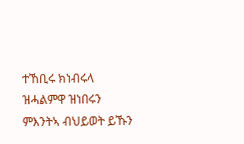ተኸቢሩ ክነብሩላ ዝሓልምዋ ዝነበሩን ምእንትኣ ብህይወት ይኹን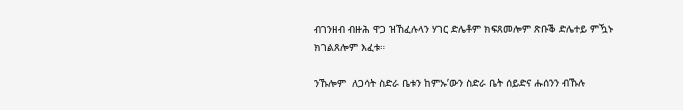ብገንዘብ ብዙሕ ዋጋ ዝኸፈሉላን ሃገር ድሌቶም ክፍጸመሎም ጽቡቕ ድሌተይ ምዃኑ ክገልጸሎም እፈቱ።

ንኹሎም  ለጋሳት ስድራ ቤቱን ከምኡ’ውን ስድራ ቤት ሰይድና ሑሰንን ብኹሉ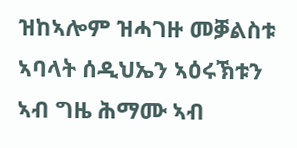ዝከኣሎም ዝሓገዙ መቓልስቱ ኣባላት ሰዲህኤን ኣዕሩኽቱን ኣብ ግዜ ሕማሙ ኣብ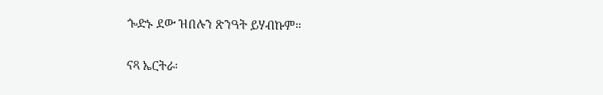ጐድኑ ደው ዝበሉን ጽንዓት ይሃብኩም።

ናጻ ኤርትራ፡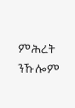ምሕረት ንኹሎም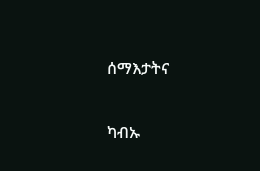ሰማእታትና

ካብኡ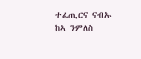ተፈጢርና ናብኡ ከኣ ንምለስ